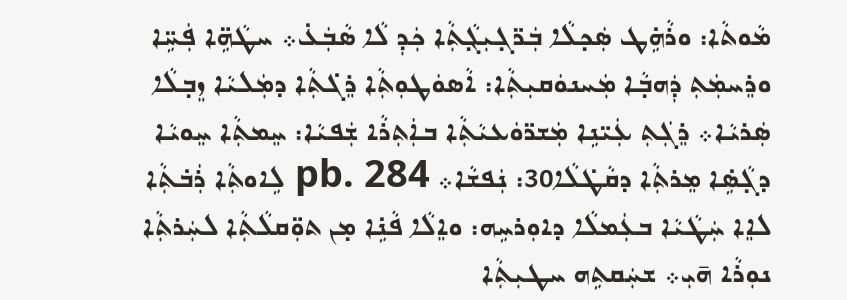ܡܵܘܬܵܐ: ܘܪܵܗܹ̇ܛ ܣܲܟ̣ܠܵܐ ܒܲܪ̈ܓ̣ܝܼܓ̣ܵܬܼܵܐ ܟܲܕܼ ܠܵܐ ܣܵܒܲܥ̇܀ ܚܛܵܗܹ̈ܐ ܦܲܚܹ̈ܐ ܘܪܸܚܡܲܬܼ ܕܲܗܒ̣ܵܐ ܡܲܚܢܘܿܩܝܼܬܼܵܐ: ܐܵܣܘܿܛܘܼܬܼܵܐ ܪܸܓ݁ܬܼܵܐ ܕܡܲܠܝܵܐ ܙܸܒ̣ܠܵܐ ܣܲܪܝܵܐ܀ ܪܸܓܲܬܼ ܥܲܝ̈ܢܹܐ ܡܲܫܪ̈ܘܿܥܝܵܬܼܵܐ ܒܐܲܬܼܪܵܐ ܫܲܦܝܵܐ: ܚܸܡܬܼܵܐ ܚܸܘܝܵܐ ܕܓ̣ܵܣܹ̇ܐ ܡܸܪܬܼܵܐ ܕܩܵܛ̇ܠܵܐ30: ܢܲܦܫܵܐ܀ pb. 284 ܠܹܐܘܬܼܵܐ ܪܲܒ݁ܬܼܵܐ ܠܐܸܐ ܚܲܛܵܝܵܐ ܒܥܲܡܠܵܐ ܕܐܘܼܪܚܹܗ: ܘܐܸܠܵܐ ܦܵܢܹ̇ܐ ܡ̣ܢ ܬܘܼ̈ܩܠܵܬܼܵܐ ܠܚܲܪܬܼܵܐ ܢܘܼܪܵܐ ܗ̄ܝܼ܀ ܫܚܲܩܬܹܗ ܚܛܝܼܬܼܵܐ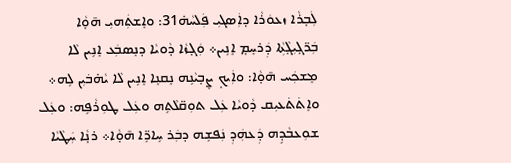ܠܲܒ̣ܪܵܐ ܙܥܘܿܪܵܐ ܕܐܲܣܓܝܼ ܦܲܠܚܵܗ̇31: ܘܐܸܫܬܲܗܝܼ ܗ̄ܘ̣ܵܐ ܒܲܪ̈ܓ̣ܝܼܓ̣ܵܬܼܵܐ ܕܲܪܚܸܡ̣ ܐܸܢܹܝܢ܀ ܘܲܓ̣ܙܵܐ ܕܵܘܝܵܐ ܕܢܸܣܒܲܥ ܐܸܢܹܝܢ ܠܵܐ ܡܸܫܟܲܚ ܗ̄ܘ̣ܵܐ: ܘܐܲܝܟ̣ ܨܸܒ̣ܝܵܢܹܗ ܢܸܩܢܸܐ ܐܸܢܹܝܢ ܠܵܐ ܝܵܗ̇ܒ݁ܝܼܢ ܠܹܗ܀ ܘܐܸܬ݁ܬ݁ܥܝܼܩ ܕܵܘܝܵܐ ܥܲܠ ܬܘܼܩ̈ܠܵܬܹܗ ܘܥܲܠ ܛܘܼܪܵܦܹܗ: ܘܥܲܠ ܫܘܼܥܒܵܕܹܗ ܕܲܥܗܲܕܼ ܢܲܦܫܹܗ ܕܒܲܪ ܚܹܐܪܹ̈ܐ ܗ̄ܘ̣ܵܐ܀ ܪܢ̣ܵܐ ܚܲܛܵܝܵܐ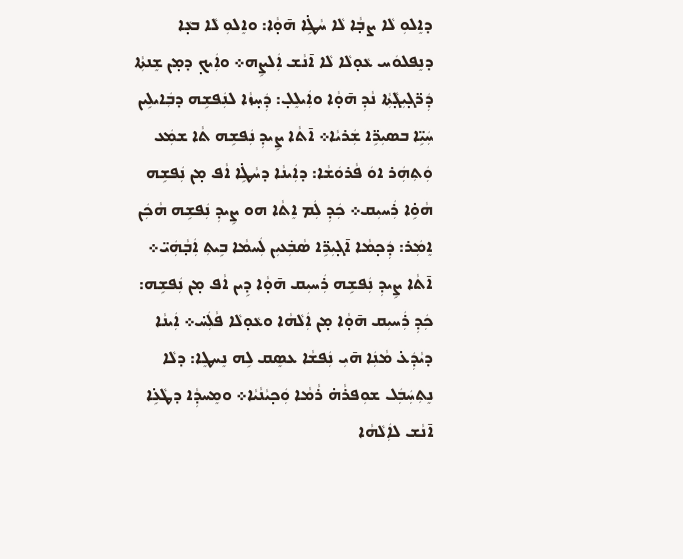ܕܐܸܠܘܼ ܠܵܐ ܨܒ̣ܵܐ ܠܵܐ ܚܵܛܹ̇ܐ ܗ̄ܘ̣ܵܐ: ܘܐܸܠܘܼ ܠܵܐ ܒܥ̣ܵܐ ܕܢܸܦܠܘܿܚ ܥܵܘ̣ܠܵܐ ܠܵܐ ܐ̄ܢܵܫ ܐܲܠܨܹܗ܀ ܘܐܲܝܟ̣ ܕܡ̣ܢ ܫܸܢܬܼܵܐ ܕܲܪ̈ܓ̣ܝܼܓ̣ܵܬܼܵܐ ܢܵܕܼ ܗ̄ܘ̣ܵܐ ܘܐܲܝܠܸܠ̣: ܕܲܚ̣ܙܵܐ ܠܢܲܦܫܹܗ ܕܒܲܐܝܠܹܝܢ ܚܲܝܹ̈ܐ ܒܣܝܼܪܹ̈ܐ ܫܲܪܝܵܐ܀ ܐ̄ܬܵܐ ܨܹܝܕܼ ܢܲܦܫܹܗ ܬܵܐ ܫܡܲܥ ܘܲܬܼܗܲܪ ܐܘܿ ܦܵܪܘܿܫܵܐ: ܕܐܲܝܢܵܐ ܕܚܵܛܹ̇ܐ ܐܵܦ ܡ̣ܢ ܢܲܦܫܹܗ ܗܵܘܹ̇ܐ ܪܲܚܝܼܩ܀ ܟܲܕܼ ܠܲܡ ܐܸܬܵܐ ܗܘ ܨܹܝܕܼ ܢܲܦܫܹܗ ܗܵܟܲܢ ܐܸܡܲܪ: ܕܲܟ̣ܡܵܐ ܐ̄ܓ̣ܝܼܪܹ̈ܐ ܣܵܒܼ݁ܥܝܼܢ ܠܲܚܡܵܐ ܒܹܝܬܼ ܐܲܒ̣ܵܗܲܝ̈܀ ܐ̄ܬܵܐ ܨܹܝܕܼ ܢܲܦܫܹܗ ܪܲܚܝܼܩ ܗ̄ܘ̣ܵܐ ܕܹܝܢ ܐܵܦ ܡ̣ܢ ܢܲܦܫܹܗ: ܟܲܕܼ ܪܲܚܝܼܩ ܗ̄ܘ̣ܵܐ ܡ̣ܢ ܐܲܠܵܗܵܐ ܘܥܵܘ̣ܠܵܐ ܦܵܠܲܚ̇܀ ܐܲܝܢܵܐ ܕܝܵܕܲܥ̇ ܡܵܢܲܐ ܗ̄ܝܼ ܢܲܦܫܵܐ ܥܣܸܩ ܠܹܗ ܢܸܚܛܸܐ: ܕܠܵܐ ܢܸܬܼܚܲܒܲܠ ܫܘܼܦܪܵܗ̇ ܪܵܡܵܐ ܘܲܟ̣ܝܵܢܵܝܵܐ܀ ܘܡܸܚܕܼܵܐ ܕܛܵܥܹ̇ܐ ܐ̄ܢܵܫ ܠܐܲܠܵܗܵܐ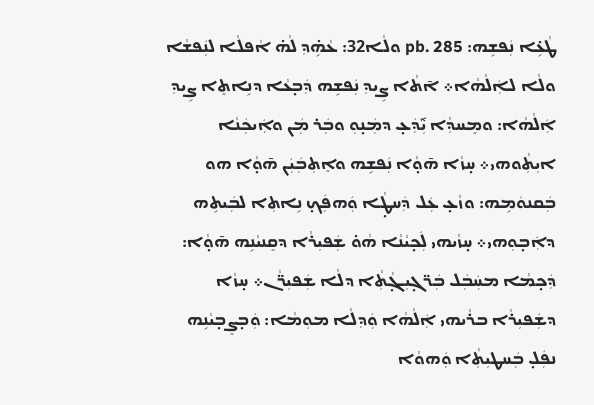ܛܵܥܹ̇ܐ ܢܲܦܫܹܗ: pb. 285 ܘܠܵܐ32: ܥܵܗܹ̇ܕܼ ܠܵܗ̇ ܐܵܦܠܵܐ ܠܢܲܦܫܵܐ ܘܠܵܐ ܠܐܲܠܵܗܵܐ܀ ܐ̄ܬܵܐ ܨܹܝܕܼ ܢܲܦܫܹܗ ܕܲܒ̣ܥܵܐ ܕܢܹܐܬܸܐ ܨܹܝܕܼ ܐܲܠܵܗܵܐ: ܘܡܸܚܕܼܵܐ ܝܑܼܕܲܥ̣ ܕܡܲܢ̣ܘܼ ܘܒܲܪ ܡܲܢ ܘܐܲܝܟܲܢܵܐ ܐܝܼܬܼܵܘܗܝ܀ ܚ̣ܙܵܐ ܗ̄ܘ̣ܵܐ ܢܲܦܫܹܗ ܘܐܸܬܼܒܲܝܲܢ ܗ̄ܘ̣ܵܐ ܗܘ ܒܲܩܢܘܿܡܹܗ: ܘܙܵܥ̣ ܥܲܠ ܕܲܚܛ̣ܵܐ ܘܲܗܦܲܟ̣ ܢܹܐܬܼܐ ܠܒܲܝܬܹܗ ܕܐܲܒ̣ܘܼܗܝ܀ ܚ̣ܙܵܝܗܝ ܠܲܟ̣ܝܵܢܵܐ ܗܵܘ̇ ܫܲܦܝܼܪܵܐ ܕܩܸܢܝܵܢܹܗ ܗ̄ܘ̣ܵܐ: ܕܲܟ̣ܡܵܐ ܡܚܲܒܲܠ ܒܲܪ̈ܓ̣ܝܼܓ̣ܵܬܼܵܐ ܕܠܵܐ ܫܲܦܝܼܪ̈ܵܢ܀ ܚ̣ܙܵܐ ܕܫܲܦܝܼܪܵܐ ܒܪܵܝܗܝ ܐܲܠܵܗܵܐ ܘܲܕܼܠܵܐ ܡܘܼܡܵܐ: ܘܲܒ̣ܨܸܒ̣ܝܵܢܹܗ ܢܦܲܠ̣ ܒܲܚܛܝܼܬܼܵܐ ܘܲܗܘܵܐ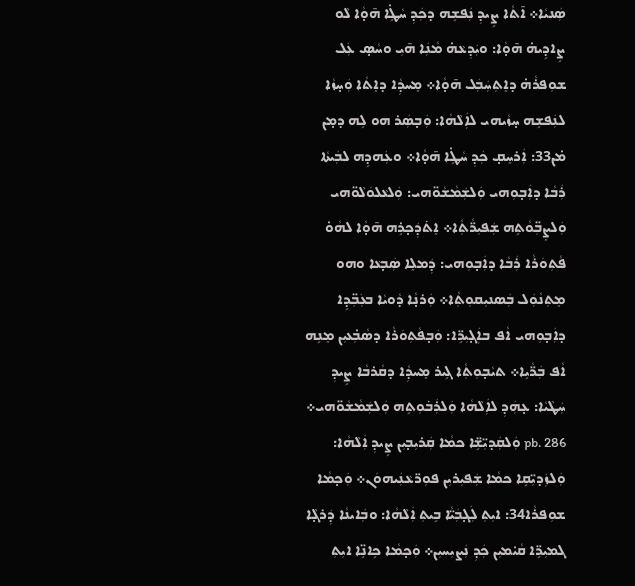ܣܲܢܝܵܐ܀ ܐ̄ܬܵܐ ܨܹܝܕܼ ܢܲܦܫܹܗ ܕܟܲܕܼ ܚܵܛܹ̇ܐ ܗ̄ܘ̣ܵܐ ܠܵܘ ܨܹܐܕܹܝܗ̇ ܗ̄ܘ̣ܵܐ: ܘܝܲܕܼܥܵܗ̇ ܡܵܢܲܐ ܗ̄ܝܼ ܘܚܵܣ̣ ܥܲܠ ܫܘܼܦܪܵܗ̇ ܕܐܸܬܼܚܲܒܲܠ ܗ̄ܘ̣ܵܐ܀ ܡܸܚܕܼܵܐ ܕܐܸܬܵܐ ܘܲܚ̣ܙܵܐ ܠܢܲܦܫܹܗ ܚ̣ܙܵܝܗܝ ܠܐܲܠܵܗܵܐ: ܘܲܒ̣ܣܲܪ ܗܘ ܠܹܗ ܕܡ̣ܢ ܡ̇ܢ33: ܐܲܪܚܸܩ̣ ܟܲܕܼ ܚܵܛܹ̇ܐ ܗ̄ܘ̣ܵܐ܀ ܘܥܲܗܕܹܗ ܠܒܲܝܬܵܐ ܪܲܒܵܐ ܕܐܲܒ̣ܘܼܗܝ ܘܲܠܫܲܡܵܫܵܘ̈ܗܝ: ܘܲܠܥܵܠܘܿܠܵܘ̈ܗܝ ܘܲܠܨܸܒܼ̈ܘܵܬܹܗ ܫܲܦܝܼܪ̈ܵܬܼܵܐ܀ ܐܸܬ݁ܕܲܟ̣ܪܹܗ ܗ̄ܘ̣ܵܐ ܠܗܵܘ̇ ܦܵܬܼܘܿܪܵܐ ܪܲܒܵܐ ܕܐܲܒ̣ܘܼܗܝ: ܕܲܡܠܸܐ ܣܲܒ̣ܥܵܐ ܘܗܘ ܡܸܬܼܢܵܘܲܠ ܒܲܣܢܝܼܩܘܼܬܼܵܐ܀ ܘܲܪܢ̣ܵܐ ܕܵܘܝܵܐ ܒܥܲܒܼ̈ܕܹܐ ܕܐܲܒ̣ܘܼܗܝ ܐܵܦ ܒܐܲܓ̣ܝܼܪܹ̈ܐ: ܘܲܒ̣ܦܵܬܼܘܿܪܵܐ ܕܣܵܒܼ̇ܥܝܼܢ ܡܸܢܹܗ ܐܵܦ ܒܲܪ̈ܵܝܹܐ܀ ܬܝܵܒ̣ܘܼܬܼܵܐ ܓܹܝܪ ܡܸܚܕܼܵܐ ܕܩܵܪܒܵܐ ܨܹܝܕܼ ܚܲܛܵܝܵܐ: ܥ̣ܗܲܕܼ ܠܐܲܠܵܗܵܐ ܘܲܠܪܲܒ݁ܘܼܬܹܗ ܘܲܠܫܲܡܵܫܵܘ̈ܗܝ܀ pb. 286 ܘܲܠܩܲܕܝܼ̈ܫܹ̈ܐ ܟܡܵܐ ܩܲܪܝܼܒ̣ܝܼܢ ܨܹܝܕܼ ܐܲܠܵܗܵܐ: ܘܲܠܙܲܕܝܼ̈ܩܹܐ ܟܡܵܐ ܫܲܦܝܼܪܝܼܢ ܦܘܼܪ̈ܥܵܢܲܝܗܘܿܢ܀ ܘܲܟ̣ܡܵܐ ܫܘܼܦܪܵܐ34: ܐܝܼܬܼ ܠܲܓ̣ܒܲܝ̈ܵܐ ܒܹܝܬܼ ܐܲܠܵܗܵܐ: ܘܒܲܐܝܢܵܐ ܕܲܪܓ̣ܵܐ ܓܡܝܼܪܹ̈ܐ ܩܵܝ̇ܡܝܼܢ ܟܲܕܼ ܢܲܨܝܼܚܝܼܢ܀ ܘܲܟ̣ܡܵܐ ܟܹܐܢܹ̈ܐ ܐܝܼܬܼ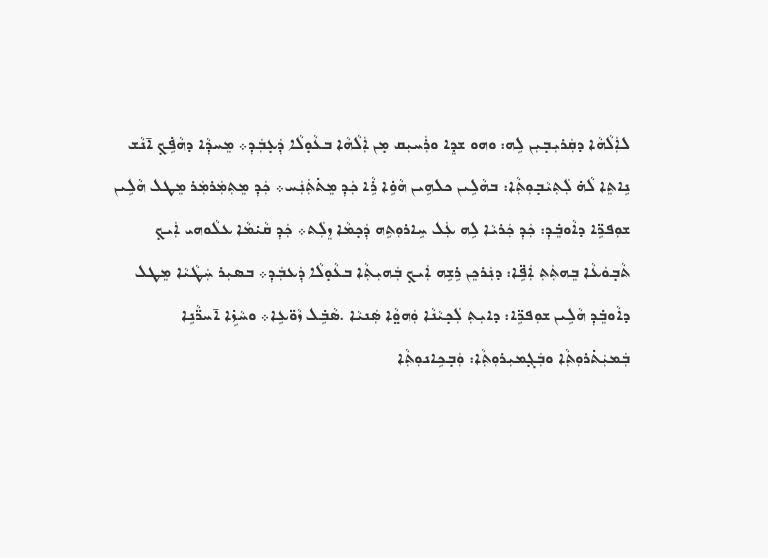ܠܐܲܠܵܗܵܐ ܕܩܲܪܝܼܒ̣ܝܼܢ ܠܹܗ: ܘܗܘ ܫܕܸܐ ܘܪܲܚܝܼܩ ܡ̣ܢ ܐܲܠܵܗܵܐ ܒܥܵܘ̣ܠܵܐ ܕܲܥ̣ܒܲܕܼ܀ ܡܸܚܕܼܵܐ ܕܗܵܦܹ̇ܟ̣ ܐ̄ܢܵܫ ܢܹܐܬܸܐ ܠܵܗ̇ ܠܲܬܼܝܵܒ̣ܘܼܬܼܵܐ: ܒܗܵܠܹܝܢ ܟܠܗܹܝܢ ܗܵܘܹ̇ܐ ܪܹܵܐ ܟܲܕܼ ܡܸܬ݁ܬܲܢܲܚ܀ ܟܲܕܼ ܡܸܬܼܡܲܪܡܲܪ ܡܸܛܠ ܗܵܠܹܝܢ ܫܘܼܦܪܹ̈ܐ ܕܐܵܘܒܸ݁ܕܼ: ܟܲܕܼ ܟܲܪܝܵܐ ܠܹܗ ܥܲܠ ܚܹܐܪܘܼܬܹܗ ܕܲܟ̣ܡܵܐ ܙܸܠܲܬ܀ ܟܲܕܼ ܩܵܝ̇ܡܵܐ ܥܠܵܘܗܝ ܐܲܝܟ̣ ܬܵܒ̣ܘܿܥܵܐ ܒܸܗܬܲܬܼ ܐܲܦܹ̈ܐ: ܕܢܲܪܟܸܢ ܪܹܫܹܗ ܐܲܝܟ̣ ܒܲܗܝܼܬܼܵܐ ܒܥܵܘ̣ܠܵܐ ܕܲܥܒܲܕܼ܀ ܒܣܝܼܪ ܚܲܛܵܝܵܐ ܡܸܛܠ ܕܐܵܘܒܸ݁ܕܼ ܗܵܠܹܝܢ ܫܘܼܦܪܹ̈ܐ: ܕܐܝܼܬܼ ܠܲܟ̣ܝܵܢܵܐ ܘܲܗܘ̤ܵܐ ܣܲܢܝܵܐ .ܣܵܒܹ̇ܠ ܙܵܘ̈ܥܹܐ܀ ܘܚܵܙܹ̇ܐ ܐ̄ܚܪ̈ܵܢܹܐ ܒܲܡܝܲܬ݁ܪܘܼܬܼܵܐ ܘܒܲܓ̣ܡܝܼܪܘܼܬܼܵܐ: ܘܲܒ̣ܟܹܐܢܘܼܬܼܵܐ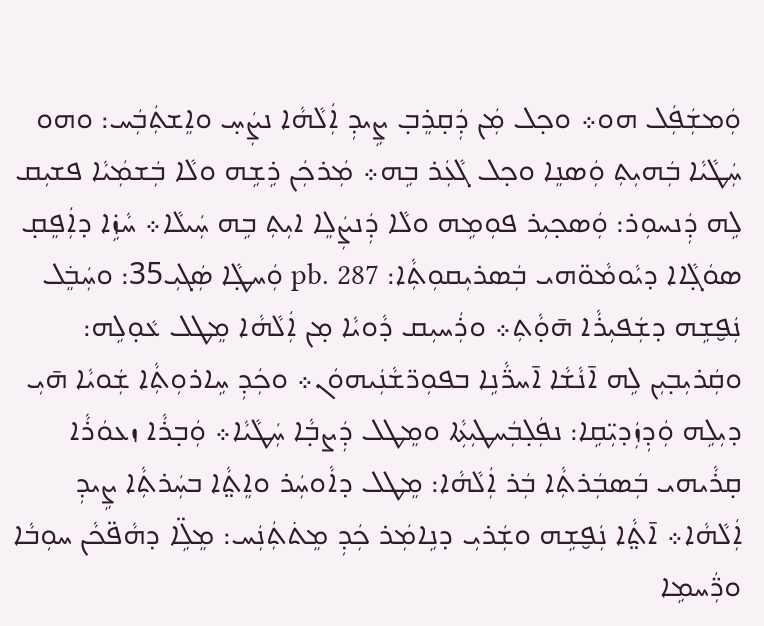ܘܲܡܫܲܦܲܠ ܗܘ܀ ܘܟ̣ܠ ܡܲܢ ܕܲܩ̣ܪܸܒ̣ ܨܹܝܕܼ ܐܲܠܵܗܵܐ ܢܨܲܚ̣ ܘܐܸܫܬܲܒܲܚ: ܘܗܘ ܚܲܛܵܝܵܐ ܒܲܗܝܼܬܼ ܘܲܣܢܸܐ ܘܟ̣ܠ ܓܵܥܲܪ ܒܹܗ܀ ܡܲܪܟܲܢ ܪܹܫܹܗ ܘܠܵܐ ܒܲܫܡܲܝܵܐ ܦܫܝܼܩ ܠܹܗ ܕܲܢܚܘܼܪ: ܘܲܣܟ̣ܝܼܪ ܦܘܼܡܹܗ ܘܠܵܐ ܕܲܢܨܲܠܸܐ ܐܝܼܬܼ ܒܹܗ ܚܲܝܠܵܐ܀ ܚܵܙܹ̇ܐ ܕܐܲܦܸܩ̣ ܣܘܿܓ̣ܵܐܐ ܕܝܵܘܡܵܘ̈ܗܝ ܒܲܣܪܝܼܩܘܼܬܼܵܐ: pb. 287 ܘܲܚܛ̣ܵܐ ܣܲܓܝܼ35: ܘܚܲܒܸ݁ܠ ܢܲܦ̮ܫܹܗ ܕܫܲܦܝܼܪܵܐ ܗ̄ܘ̣ܵܬܼ܀ ܘܪܲܚܝܼܩ ܕܵܘܝܵܐ ܡ̣ܢ ܐܲܠܵܗܵܐ ܡܸܛܠ ܥܵܘ̣ܠܹܗ: ܘܩܲܪܝܼܒ̣ܝܼܢ ܠܹܗ ܐ̄ܢܵܫܵܐ ܐ̄ܚܪ̈ܵܢܹܐ ܒܦܘܼܪ̈ܫܵܢܲܝܗܘܿܢ܀ ܘܟܲܕܼ ܚܹܐܪܘܼܬܼܵܐ ܫܲܘܝܵܐ ܗ̄ܝܼ ܕܝܼܠܹܗ ܘܲܕܼܙܲܕܝܼ̈ܩܹܐ: ܢܦܲܠ̣ܒܲܚܛܝܼܬܼܵܐ ܘܡܸܛܠ ܕܲܨܒ̣ܵܐ ܚܲܛܵܝܵܐ܀ ܘܲܒ̣ܪܵܐ ܙܥܘܿܪܵܐ ܩ̣ܪܵܝܗܝ ܒܲܣܒܲܪܬܼܵܐ ܒܲܪ ܐܲܠܵܗܵܐ: ܡܸܛܠ ܕܐܵܘܚܲܪ ܘܐܸܬ݀ܵܐ ܒܚܲܪܬܼܵܐ ܨܹܝܕܼ ܐܲܠܵܗܵܐ܀ ܐ̄ܬ݀ܵܐ ܢܲܦ̮ܫܹܗ ܘܫܲܪܝܼ ܕܢܹܐܡܲܪ ܟܲܕܼ ܡܸܬ݁ܬܲܢܲܚ: ܡܸܠܹ̈ܐ ܕܗܵܦ̈ܟܵܢ ܚܘܼܒܵܐ ܘܪ̈ܲܚܡܹܐ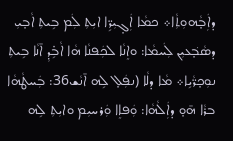ܕܐܲܒ̣ܵܗܘܼܬܼܵܐ܀ ܟܡܵܐ ܐܲܓ̣ܝܼܪܹ̈ܐ ܐܝܼܬܼ ܠܲܡ ܒܹܝܬܼ ܐܵܒ̣ܝܼ ܕܣܵܒ̣݁ܥܝܼܢ ܠܲܚܡܵܐ: ܘܐܸܢܵܐ ܠܟܲܦܢܵܐ ܗܵܐ ܐܵܒܹ̇ܕܼ ܐ̄ܢܵܐ ܒܹܝܬܼ ܢܘܼܟ̣ܪ̈ܵܝܹܐ܀ ܡܵܐ ܕܠܵܐ (ܢܦܲܠ̣ ܠܹܗ ܐ̄ܢܵܫ36: ܒܲܚܛܵܗܵܐ ܒܪܵܐ ܗ̄ܘ̣ ܕܐܲܠܵܗܵܐ: ܘܲܦܐܸܐ ܘܲܪܚܝܼܡ ܘܐܝܼܬܼ ܠܹܗ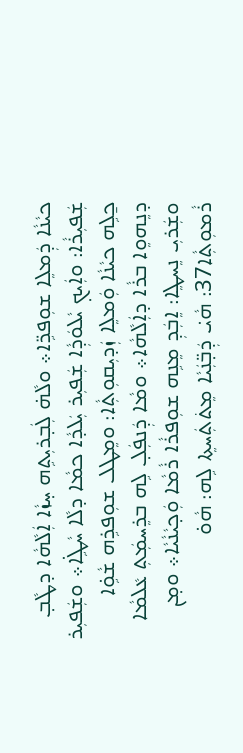ܟܝܵܢܵܐ ܕܲܡܠܸܐ ܫܘܼܦܪܹ̈ܐ܀ ܘܠܵܗ̇ ܠܲܒ̣ܪܝܼܬܹܗ ܚ̣ܙܵܐ ܐܲܠܵܗܵܐ ܕܛܵܒ̣ ܫܲܦܝܼܪܵܐ: ܘܐܲܝܟ̣ ܝܵܠܘܿܕܼܵܐ ܫܲܦܝܼܪ ܝܲܠܕܵܐ ܟܡܵܐ ܕܠܵܐ ܚܵܛܹ̇ܐ܀ ܘܫܲܦܝܼܪ ܟ̱ܠܹܗ ܟܝܵܢܵܐ ܘܲܡܠܸܐ ܙܲܕܝܼܩܘܼܬܼܵܐ: ܘܡܸܛܠ ܫܘܼܦܪܹܗ ܫܵܘܹ̇ܐ ܕܢܸܗܘܸܐ ܒܪܵܐ ܕܐܲܠܵܗܵܐ܀ ܘܡܵܐ ܕܲܢܦܲܠ̣ ܠܹܗ ܒܪܸܚܡܲܬܼ ܥܵܠܡܵܐ ܘܫܲܪܝܼ ܢܸܚܛܸܐ: ܐܸܒܲܕܼ ܡܸܢܹܗ ܫܘܼܦܪܵܐ ܪܵܡܵܐ ܘܲܟ̣ܝܵܢܵܝܵܐ܀ ܘܡ̣ܢ ܪܵܡܘܼܬܼܵܐ37: ܗܵܝ̇ ܕܲܒ̣̈ܢܲܝܵܐ ܡܸܬ݁ܬܲܚܬܸܐ ܠܹܗ: ܗܵܘ̇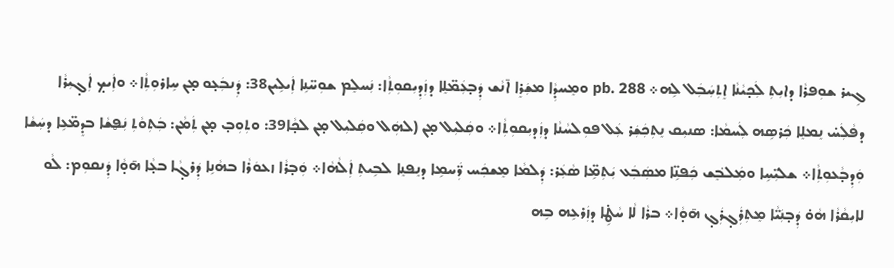ܓܹܝܪ ܫܘܼܦܪܵܐ ܕܐܝܼܬܼ ܠܲܟ̣ܝܵܢܵܐ ܐܸܬܼܚܲܒܲܠ ܠܹܗ܀ pb. 288 ܘܡܸܚܕܼܵܐ ܡܫܲܪܸܐ ܐ̄ܢܵܫ ܕܲܒ̣ܥܲܡ̈ܠܸܐ ܕܙܲܕܼܝܼܩܘܼܬܼܵܐ: ܢܲܚܠܸܡ ܫܘܼܚ̈ܢܹܐ ܐܲܝܠܹܝܢ38: ܕܲܢܒܲܥ̣ܘ ܡ̣ܢ ܚܹܐܪܘܼܬܼܵܐ܀ ܘܐܲܝܟ̣ ܐܲܓ̣ܝܼܪܵܐ ܕܦܵܠܲܚ̇ ܢܸܡܠܸܐ ܟܲܪܣܹܗ ܠܲܚܡܵܐ: ܣܢܝܼܩ ܢܸܬܼܟܲܫܲܪ ܥܲܠ ܦܘܼܠܚܵܢܵܐ ܕܙܲܕܝܼܩܘܼܬܼܵܐ܀ ܘܩܲܠܝܼܠ ܡ̣ܢ (ܠܗܲܠ ܘܩܲܠܝܼܠ ܡ̣ܢ ܠܟ̣ܵܐ39: ܘܬܼܘܼܒ̣ ܡ̣ܢ ܬܲܡܵܢ: ܒܲܬܼܘܵܬܼ ܢܲܦ̮ܫܵܐ ܒܕܸܡ̈ܥܹܐ ܕܚܲܫܵܐ ܘܲܕܼܒ̣ܵܥܘܼܬܼܵܐ܀ ܫܠܝܼ̈ܚܹܐ ܘܡܲܠܒܸ݁ܫ ܟܲܦܢܹ̈ܐ ܡܣܲܒܲܥ ܝܲܬܼܡܹ̈ܐ ܣܵܥܲܪ: ܕܲܠܡܵܐ ܡܸܫܟܲܚ ܪ̈ܲܚܡܹܐ ܕܢܸܦܢܸܐ ܠܒܹܝܬܼ ܐܲܠܵܗܵܐ܀ ܘܲܒ̣ܪܵܐ ܙܥܘܿܪܵܐ ܒܗܵܢܹܐ ܕܲܪܓ̣ܵܐ ܒܥ̣ܵܐ ܗ̄ܘ̣ܵܐ ܕܲܢܩܘܼܡ: ܠܵܘ ܠܐܝܼܩܵܪܵܐ ܗܵܘ̇ ܕܲܒ̣ܢܲܝ̈ܵܐ ܡܸܬܼܪܲܓ̣ܪܲܓ̣ ܗ̄ܘ̣ܵܐ܀ ܒܪܵܐ ܠܵܐ ܚܵܛܹ̇ܐ ܕܙܲܪܥܹܗ ܒܹܗ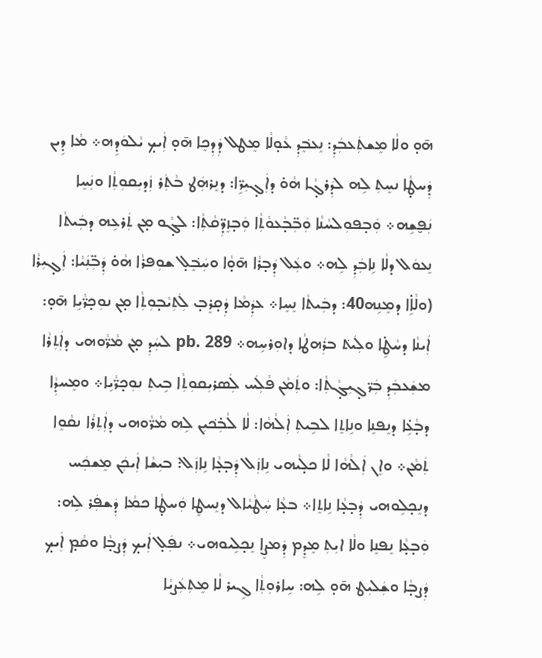ܗ̄ܘ̣ ܘܠܵܐ ܡܸܫܬܲܥܒܲܕܼ: ܢܸܥܒܸ݁ܕܼ ܥܵܘ̣ܠܵܐ ܡܸܛܠ ܕܲܕܼܟܸܐ ܗ̄ܘ̣ ܐܲܝܟ̣ ܝܵܠܘܿܕܹܗ܀ ܡܵܐ ܕܹܝܢ ܕܲܚܛ̣ܵܐ ܢܚܸܬܼ ܠܹܗ ܠܕܲܪܓ̣ܵܐ ܗܵܘ̇ ܕܐܲܓ̣ܝܼܪܹ̈ܐ: ܕܢܸܪܗܲܛ ܒܵܬܲܪ ܙܲܕܝܼܩܘܼܬܼܵܐ ܘܢܲܚܸܐ ܢܲܦ̮ܫܹܗ܀ ܘܲܒ̣ܦܘܼܠܚܵܢܵܐ ܘܲܒܼ̈ܒ̣ܵܥܘܵܬܼܵܐ ܘܲܒ̣ܙܸܕܼ̈ܩܵܬܼܵܐ: ܠܓ̣ܵܘ ܡ̣ܢ ܬܲܪܥܹܗ ܕܒܲܝܬܵܐ ܢܸܥܘܿܠ ܕܠܵܐ ܢܹܐܒܲܕܼ ܠܹܗ܀ ܘܥܲܠ ܕܲܒ̣ܪܵܐ ܗ̄ܘ̣ܵܐ ܘܚܲܒܸ݁ܠ̣ ܫܘܼܦܪܵܐ ܗܵܘ̇ ܕܲܒܼ̈ܢܲܝܵܐ: ܐܲܓ̣ܝܼܪܵܐ (ܘܠܵܐܹ̇ܐ ܕܡܸܢܹܗ40: ܕܒܲܝܬܵܐ ܢܸܚܸܐ܀ ܥܕܲܡܵܐ ܕܲܩ̣ܪܸܒ̣ ܠܲܬܼܝܵܒ̣ܘܼܬܼܵܐ ܡ̣ܢ ܢܘܼܟ̣ܪ̈ܵܝܹܐ ܗ̄ܘ̣: ܐܲܝܢܵܐ ܕܚܵܛܹ̇ܐ ܘܠܲܝܬ݁ ܒܪܲܗܛܵܐ ܕܐܘܼܪܚܹܗ܀ pb. 289 ܠܚܲܕܼ ܡ̣ܢ ܡܵܪ̈ܵܘܗܝ ܕܐܲܬܼܪܵܐ ܡܫܲܥܒܲܕܼ ܒܲܪ̈ܓ̣ܝܼܓ̣ܵܬܼܵܐ: ܘܬܲܡܵܢ ܦܵܠܲܚ ܠܲܣܪܝܼܩܘܼܬܼܵܐ ܒܹܝܬܼ ܢܘܼܟ̣ܪ̈ܵܝܹܐ܀ ܘܡܸܚܕܼܵܐ ܕܒ̣ܵܥܹ̇ܐ ܕܢܸܦܢܸܐ ܘܢܹܐܬܸܐ ܠܒܹܝܬܼ ܐܲܠܵܗܵܐ: ܠܵܐ ܠܵܒܼ̇ܟ݁ܝܼܢ ܠܹܗ ܡܵܪ̈ܵܘܗܝ ܕܐܲܬܼܪܵܐ ܢܩܵܘܸܐ ܬܲܡܵܢ܀ ܘܐܸܢ ܐܲܠܵܗܵܐ ܠܵܐ ܟܠ̣ܵܝܗܝ ܢܹܐܙܲܠ ܕܲܒ̣ܥ̣ܵܐ ܢܹܐܙܲܠ: ܒܝܼܫܵܐ ܐܲܝܟܲܢ ܡܸܫܟܲܚ ܕܢܸܟ̣ܠܹܘܗܝ ܕܲܒ̣ܥ̣ܵܐ ܢܹܐܬܸܐ܀ ܒܥ̣ܵܐ ܚܲܛܵܝܵܐܠ ܕܢܸܚܛܸܐ ܘܲܚܛ̣ܵܐ ܟܡܵܐ ܕܲܫܦܲܪ ܠܹܗ: ܘܲܒ̣ܥ̣ܵܐ ܢܸܦܢܸܐ ܘܠܵܐ ܐܝܼܬܼ ܡܸܕܸܡ ܕܲܡܨܸܐ ܢܸܟ̣ܠܹܝܘܗܝ܀ ܢܦܲܠ̣ ܐܲܝܟ̣ ܕܲܨܒ̣ܵܐ ܘܩܵܡ̣ ܐܲܝܟ̣ ܕܲܨܒ̣ܵܐ ܘܫܲܠܝܼܛ ܗ̄ܘ̣ ܠܹܗ: ܚܹܐܪܘܼܬܼܵܐ ܓܹܝܪ ܠܵܐ ܡܸܬܼܥܲܨܝܵܐ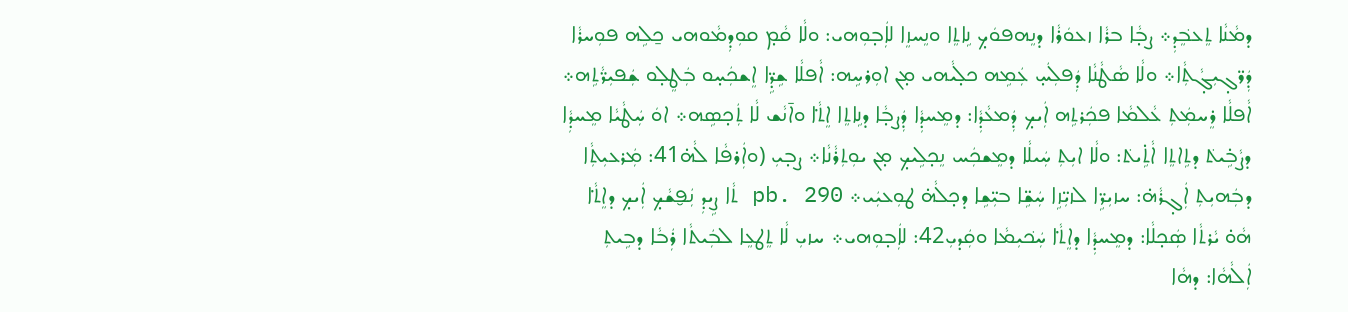ܕܡܵܢܵܐ ܬܸܥܒܸ݁ܕܼ܀ ܨܒ̣ܵܐ ܒܪܵܐ ܙܥܘܿܪܵܐ ܕܢܸܗܦܘܿܟ̣ ܢܹܐܬܸܐ ܘܢܸܚܙܸܐ ܠܐܲܒ̣ܘܼܗܝ: ܘܠܵܐ ܩܵܡ̣ ܩܘܼܕܼܡܵܘܗܝ ܟ̱ܠܹܗ ܦܘܼܚܪܵܐ ܕܲܪ̈ܓ̣ܝܼܓ̣ܵܬܼܵܐ܀ ܘܠܵܐ ܣܵܛܵܢܵܐ ܕܲܦܠܲܚ̣ ܥܲܡܹܗ ܟܠ̣ܵܝܗܝ ܡ̣ܢ ܐܘܼܪܚܹܗ: ܐܵܦܠܵܐ ܫܹܕܹ̈ܐ ܐܸܫܟܲܚ̣ܘ ܒܲܛܸܠ̣ܘ ܫܲܦܝܼܪ̈ܵܬܹܗ܀ ܐܵܦܠܵܐ ܪܸܚܡܲܬܼ ܥܵܠܡܵܐ ܦܟܲܪܬܹܗ ܐܲܝܟ̣ ܕܲܡܥܵܕܼܵܐ: ܕܡܸܚܕܼܵܐ ܕܲܨܒ̣ܵܐ ܕܢܹܐܬܸܐ ܐܸܬ݀ܵܐ ܘܐ̄ܢܵܫ ܠܵܐ ܬܲܟ̣ܣܹܗ܀ ܐܘܿ ܚܲܛܵܝܵܐ ܡܸܚܕܼܵܐ ܕܨܵܒܹ̇ܝܬ݁ ܕܬܹܐܬܸܐ ܐܵܬܹ̇ܝܬ݁: ܘܠܵܐ ܐܝܼܬܼ ܚܲܝܠܵܐ ܕܡܸܫܟܲܚ ܢܸܟ̣ܠܹܝܟ̣ ܡ̣ܢ ܝܘܼܬܼܪܵܢܵܐ܀ ܨܒ̣ܝܼ (ܘܐܲܪܦܵܐ ܠܵܗ̇41: ܡܲܪܥܝܼܬܼܵܐ ܕܒܲܗܝܼܬܼ ܐܲܓ̣ܪܵܗ̇: ܚܙܝܼܪܹ̈ܐ ܠܙܝܼ̈ܙܹܐ ܚܲܫܹ̈ܐ ܒܝܼ̈ܫܹܐ ܕܟ̣ܠܵܗ̇ ܛܘܼܥܝܲܝ܀ pb. 290 ܬܵܐ ܨܹܝܕܼ ܢܲܦ̮ܫܵܟ̣ ܐܲܝܟ̣ ܕܐܸܬ݀ܵܐ ܗܵܘ̇ ܝܵܪܬܵܐ ܣܲܟ̣ܠܵܐ: ܕܡܸܚܕܼܵܐ ܕܐܸܬ݀ܵܐ ܚܲܟ݁ܝܼܡܵܐ ܘܩܲܕܝܼ42: ܠܐܲܒ̣ܘܼܗܝ܀ ܚܙܝܼ ܠܵܐ ܬܸܛܥܸܐ ܠܒܲܝܬܵܐ ܪܲܒܵܐ ܕܒܹܝܬܼ ܐܲܠܵܗܵܐ: ܕܗܵܐ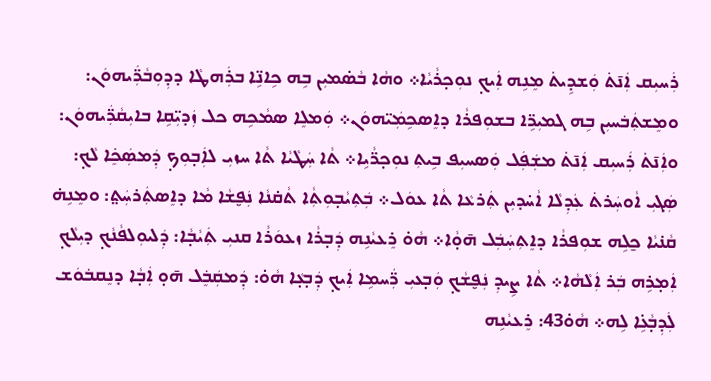ܪܲܚܝܼܩ ܐܲܢ̄ܬ݁ ܘܲܫܕܹܝܬ݁ ܡܸܢܹܗ ܐܲܝܟ̣ ܢܘܼܟ̣ܪܵܝܵܐ܀ ܘܗܵܐ ܒܵܣ̇ܡܝܼܢ ܒܹܗ ܟܹܐܢܹ̈ܐ ܒܪܲܗܛܵܐ ܕܕܼܘܼܒܵܪ̈ܲܝܗܘܿܢ: ܘܡܸܫܬܲܒ݁ܚܝܼܢ ܒܹܗ ܓܡܝܼܪܹ̈ܐ ܒܫܘܼܦܪܵܐ ܕܐܸܣܟܹܡܲܝ̈ܗܘܿܢ܀ ܘܲܡܠܸܐ ܣܡܵܟܹܗ ܟܠ ܙܲܕܝܼ̈ܩܹܐ ܒܐܝܼܩܵܪ̈ܲܝܗܘܿܢ: ܘܐܲܢ̄ܬ݁ ܪܲܚܝܼܩ ܐܲܢ̄ܬ݁ ܡܫܲܦܲܠ ܘܲܣܚܝܼܦ ܒܹܝܬܼ ܢܘܼܟ̣ܪ̈ܵܝܹܐ܀ ܬܵܐ ܚܲܛܵܝܵܐ ܬܵܐ ܚܙܝܼ ܠܐܲܒ̣ܘܼܟ̣ ܕܲܡܣܲܟܸ݁ܐ ܠܵܟ̣: ܣܲܓܝܼ ܐܵܘܚܲܪܬ݁ ܥܲܕܼܠܵܐ ܐܵܚ̇ܕܝܼܢ ܬܲܪܥܵܐ ܬܵܐ ܥܘܿܠ܀ ܒܲܬܼܝܵܒ̣ܘܼܬܼܵܐ ܬܵܩ̇ܢܵܐ ܢܲܦ̮ܫܵܐ ܡܵܐ ܕܐܸܣܬܲܪܚܲܬ݀: ܘܡܸܢܹܗ̇ ܩܵܢ̇ܝܵܐ ܟ̱ܠܹܗ ܫܘܼܦܪܵܐ ܕܐܸܬܼܚܲܒܲܠ ܗ̄ܘ̣ܵܐ܀ ܗܵܘ̇ ܪܸܥܝܵܢܹܗ ܕܲܒ̣ܪܵܐ ܙܥܘܿܪܵܐ ܩܢܝܼ ܬܲܝܵܒ̣ܵܐ: ܕܲܠܝܘܼܠܦܵܢܵܟ̣ ܕܝܼܠܵܟ̣ ܐܲܡ̣ܪܹܗ ܒܲܪ ܐܲܠܵܗܵܐ܀ ܬܵܐ ܨܹܝܕܼ ܢܲܦ̮ܫܵܟ̣ ܘܲܒ̣ܥܝܼ ܪ̈ܲܚܡܹܐ ܐܲܝܟ̣ ܕܲܒ̣ܥ̣ܵܐ ܗܵܘ̇: ܕܲܡܩܲܒܸ݁ܠ ܗ̄ܘ̣ ܐܲܒ̣ܵܐ ܕܢܸܩܒ݁ܘܿܫ ܠܲܕܼܒ̣ܵܥܹ̇ܐ ܠܹܗ܀ ܗܵܘ̇43: ܪܸܥܝܵܢܹܗ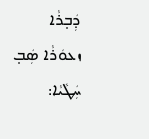ܕܲܒ̣ܪܵܐ ܙܥܘܿܪܵܐ ܣܲܒ̣ ܚܲܛܵܝܵܐ: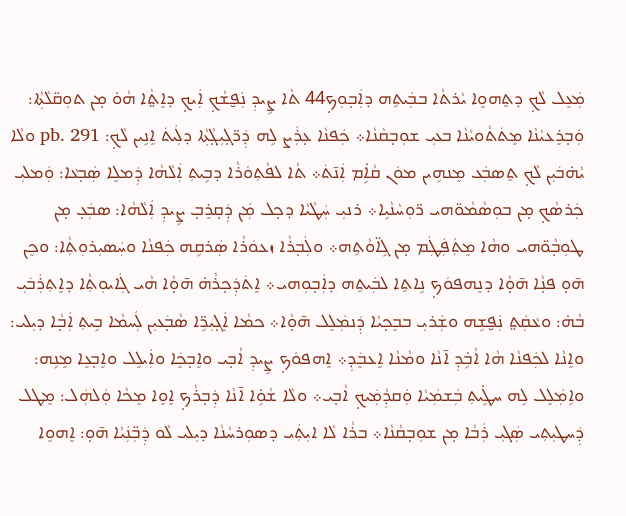ܡܲܥܸܠ ܠܵܟ̣ ܕܬܸܗܘܸܐ ܝܵܪܬܵܐ ܒܒܲܝܬܹܗ ܕܐܲܒ̣ܘܼܟ̣44 ܬܵܐ ܨܹܝܕܼ ܢܲܦ̮ܫܵܟ̣ ܐܲܝܟ̣ ܕܐܸܬ݀ܵܐ ܗܵܘ̇ ܡ̣ܢ ܬܘܼܩ̈ܠܵܬܼܵܐ: ܘܲܒ̣ܪܸܥܝܵܢܵܐ ܡܸܬ݁ܬܵܘܝܵܢܵܐ ܒܥܝܼ ܫܘܼܒ̣ܩܵܢܵܐ܀ ܟܲܦܢܵܐ ܥ̣ܪܲܨ ܠܹܗ ܕܲܪ̈ܓ̣ܝܼܓ̣ܵܬܼܵܐ ܕܠܲܝܬ݁ ܐܸܢܹܝܢ ܠܵܟ̣: pb. 291 ܘܠܵܐ ܝܵܗ̇ܒ݁ܝܼܢ ܠܵܟ̣ ܬܸܣܒܲܥ ܡܸܢܗܹܝܢ ܡܘܿܢ ܩܵܐܹ̇ܡ ܐܲܢ̄ܬ݁܀ ܬܵܐ ܠܦܵܬܼܘܿܪܵܐ ܕܒܹܝܬܼ ܐܲܠܵܗܵܐ ܕܲܡܠܸܐ ܣܲܒ̣ܥܵܐ: ܘܲܡܠܝܼ ܟܲܪܣܵܟ̣ ܡ̣ܢ ܒܘܼܣܵܡܵܘ̈ܗܝ ܪ̈ܘܼܚܵܢܵܝܹܐ܀ ܪܢܝܼ ܚܲܛܵܝܵܐ ܕܟ̣ܠ ܡܲܢ ܕܲܩ̣ܪܸܒ̣ ܨܹܝܕܼ ܐܲܠܵܗܵܐ: ܣܒܲܥ̣ ܡ̣ܢ ܛܘܼܒ̣ܵܘ̈ܗܝ ܘܗܵܐ ܡܸܬܲܦܲܛܲܡ ܡ̣ܢ ܓܹܐ̈ܘܵܬܹܗ܀ ܘܠܲܒ̣ܪܵܐ ܙܥܘܿܪܵܐ ܣܲܪܩܹܗ ܟܲܦܢܵܐ ܘܚܲܣܝܼܪܘܼܬܼܵܐ: ܘܟܸܢ ܗ̄ܘ̣ ܦܢ̣ܵܐ ܗ̄ܘ̣ܵܐ ܕܢܸܗܦܘܿܟ̣ ܢܹܐܬܸܐ ܠܒܲܝܬܹܗ ܕܐܲܒ̣ܘܼܗܝ܀ ܐܸܬ݁ܕܲܟ̣ܪܵܗ̇ ܗ̄ܘ̣ܵܐ ܗܵܝ ܓܲܐܝܘܼܬܼܵܐ ܕܐܸܬܼܪܲܒ݁ܝܼ ܒܵܗ̇: ܘܥܵܩܲܬ݀ ܢܲܦ̮ܫܹܗ ܘܫܲܪܝܼ ܒܒܸܟ̣ܝܵܐ ܕܲܢܡܲܠܸܠ ܗ̄ܘ̣ܵܐ܀ ܟܡܵܐ ܐܲܓ̣ܝܼܪܹ̈ܐ ܣܵܒ̣݁ܥܝܼܢ ܠܲܚܡܵܐ ܒܹܝܬܼ ܐܲܒ̣ܵܐ ܕܝܼܠܝ: ܘܐܸܢܵܐ ܠܟܲܦܢܵܐ ܗܵܐ ܐܵܒܹ̇ܕܼ ܐ̄ܢܵܐ ܘܡܵܢܵܐ ܐܸܥܒܸ݁ܕܼ܀ ܐܸܗܦܘܿܟ̣ ܨܹܝܕܼ ܐܵܒ̣ܝ ܘܐܸܒ̣ܟܸ݁ܐ ܘܐܲܝܠܸܠ ܘܐܸܒ̣ܥܸܐ ܡܸܢܹܗ: ܘܐܹܡܲܠܸܠ ܠܹܗ ܚܛܹ̇ܝܬܼ ܒܲܫܡܲܝܵܐ ܘܲܩܕܼܵܡܲܝܟ̣ ܐܵܒ̣ܝ܀ ܘܠܵܐ ܫܵܘܹ̇ܐ ܐ̄ܢܵܐ ܕܲܒ̣ܪܵܟ̣ ܐܸܘܸܐ ܡܸܟܵܐ ܘܲܠܗܲܠ: ܡܸܛܠ ܕܲܚܛܝܼܬܼܝ ܣܲܓܝܼ ܪܲܒܵܐ ܡ̣ܢ ܫܘܼܒ̣ܩܵܢܵܐ܀ ܒܪܵܐ ܠܵܐ ܐܝܼܬܲܝ ܕܣܘܼܪܚܵܢܵܐ ܕܝܼܠܝ ܠܵܘ ܕܲܒܼ̈ܢܲܝܵܐ ܗ̄ܘ̣: ܐܸܗܘܸܐ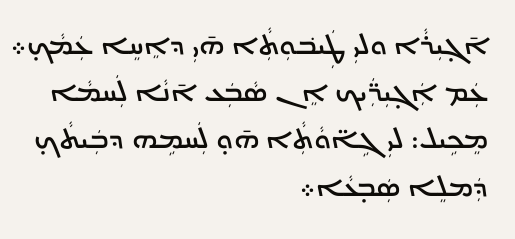ܐ̄ܓ̣ܝܼܪܵܐ ܘܠܝܼ ܛܲܝܒ݁ܘܼܬܼܵܐ ܗ̄ܝܼ ܕܐܸܚܸܐ ܥܲܡܵܟ̣܀ ܥܲܡ ܐܲܓ̣ܝܼܪ̈ܲܝܟ ܐܸܢ ܣܵܒܲܥ ܐ̄ܢܵܐ ܠܲܚܡܵܐ ܡܸܟܹܝܠ: ܠܝܼ ܓܹܐ̈ܘܵܬܼܵܐ ܗ̄ܘ̣ ܠܲܚܡܹܗ ܕܒܲܝܬܵܟ̣ ܕܲܡܠܸܐ ܣܲܒ̣ܥܵܐ܀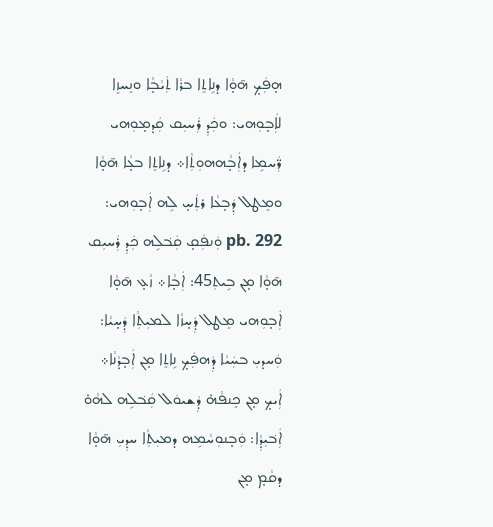ܗ̣ܦܲܟ̣ ܗ̄ܘ̣ܵܐ ܕܢܹܐܬܸܐ ܒܪܵܐ ܬܲܝܵܒ̣ܵܐ ܘܢܸܚܙܸܐ ܠܐܲܒ̣ܘܼܗܝ: ܘܟܲܕܼ ܪܲܚܝܼܩ ܩܲܕܡ̣ܘܼܗܝ ܪ̈ܲܚܡܹܐ ܕܐܲܒ̣ܵܗܗܘܼܬܼܵܐ܀ ܕܢܹܐܬܸܐ ܒܥ̣ܵܐ ܗ̄ܘ̣ܵܐ ܘܡܸܛܠ ܕܲܒ̣ܥܵܐ ܪܬܲܚ̣ ܠܹܗ ܐܲܒ̣ܘܼܗܝ: pb. 292 ܘܲܢܦܲܩ̣ ܩܲܒ݁ܠܹܗ ܟܲܕܼ ܪܲܚܝܼܩ ܗ̄ܘ̣ܵܐ ܡ̣ܢ ܒܹܝܬܼ45: ܐܲܒ̣ܵܐ܀ ܙܵܥ̣ ܗ̄ܘ̣ܵܐ ܐܲܒ̣ܘܼܗܝ ܡܸܛܠ ܕܲܚ̣ܙܵܐ ܠܡܝܼܬܼܵܐ ܕܲܚ̣ܝܵܐ: ܘܲܚܕܝܼ ܒܚܲܝܵܐ ܕܲܗܦܲܟ̣ ܢܹܐܬܸܐ ܡ̣ܢ ܐܲܒ̣ܕܵܢܵܐ܀ ܐܲܝܟ̣ ܡ̣ܢ ܟܸܢܦܵܗ̇ ܕܲܫܝܘܿܠ ܩܲܒ݁ܠܹܗ ܠܗܵܘ̇ ܐܲܒ݁ܝܼܕܼܵܐ: ܘܲܒ̣ܢܘܼܚܵܡܹܗ ܕܡܝܼܬܼܵܐ ܚܕܼܝܼ ܗ̄ܘ̣ܵܐ ܕܩܵܡ̣ ܡ̣ܢ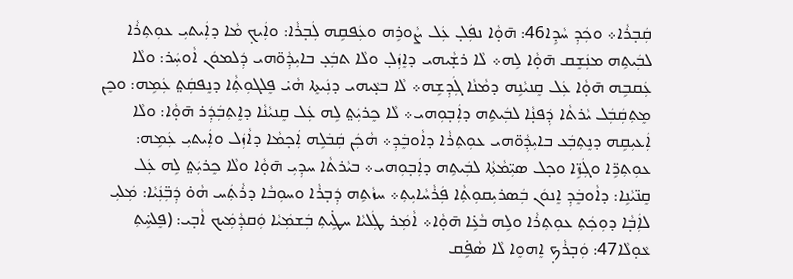ܩܲܒ̣ܪܵܐ܀ ܘܟܲܕܼ ܚܵܕܹܐ46: ܗ̄ܘ̣ܵܐ ܢܦܲܠ̣ ܥܲܠ ܨܵܘܪܹܗ ܘܥܲܦܩܹܗ ܠܲܒ̣ܪܵܐ: ܘܐܲܝܟ̣ ܡܵܐ ܕܐܲܝܬܝܼ ܥܘܼܬܼܪܵܐ ܠܒܲܝܬܹܗ ܡܢܲܫܸܩ ܗ̄ܘ̣ܵܐ ܠܹܗ܀ ܠܵܐ ܪܫ̣ܵܝܗܝ ܕܐܸܙܲܠ̣ ܘܠܵܐ ܬܒܲܥ̣ ܒܐܝܼܕܼܵܘ̈ܗܝ ܕܲܠܡܘܿܢ ܐܵܘܚܲܪ: ܘܠܵܐ ܥܲܩܒܹܗ ܗ̄ܘ̣ܵܐ ܥܲܠ ܩܸܢܝܵܢܹܗ ܕܡܵܢܵܐ ܓܲܕܼܫܹܗ܀ ܠܵܐ ܒܥ̣ܵܝܗܝ ܕܢܲܝܬܸܐ ܗܵܝ̇ ܦܸܠܓܘܼܬܼܵܐ ܕܢܸܦܩܲܬ݀ ܥܲܡܹܗ: ܘܟܸܢ ܡܸܬܼܩܲܒܲܠ ܝܵܪܬܵܐ ܕܲܦܢ̣ܵܐ ܠܒܲܝܬܹܗ ܕܐܲܒ̣ܘܼܗܝ܀ ܠܵܐ ܟܸܪܝܲܬ݀ ܠܹܗ ܥܲܠ ܩܸܢܝܵܢܵܐ ܕܐܸܬܼܒܲܕܲܪ ܗ̄ܘ̣ܵܐ: ܘܠܵܐ ܐܲܥܝܼܩܹܗ ܕܢܸܬܼܒܲܥ ܒܐܝܼܕܼܵܘ̈ܗܝ ܥܘܼܬܼܪܵܐ ܕܐܵܘܒܸ݁ܕܼ܀ ܗܵܟܲܢ ܩܲܒ݁ܠܹܗ ܐܲܟ̣ܡܵܐ ܕܐܵܙܲܠ ܘܐܲܝܬܝܼ ܥܲܡܹܗ: ܥܘܼܬܼܪܹ̈ܐ ܘܓܲܙܹ̈ܐ ܘܟ̣ܠ ܣܝܼ̈ܡܵܬܼܵܐ ܠܒܲܝܬܹܗ ܕܐܲܒ̣ܘܼܗܝ܀ ܒܝܵܪܬܵܐ ܚܕܼܝܼ ܗ̄ܘ̣ܵܐ ܘܠܵܐ ܟܸܪܝܲܬ݀ ܠܹܗ ܥܲܠ ܩܸܢ̈ܝܵܢܹܐ: ܕܐܵܘܒܸ݁ܕܼ ܐܸܢܘܿܢ ܒܲܣܪܝܼܩܘܼܬܼܵܐ ܦܲܪܵܚܵܐܝܼܬܼ܀ ܚܙܵܬܹܗ ܕܲܒ̣ܪܵܐ ܘܚܘܼܒܵܐ ܕܪܵܬܲܚ ܗܵܘ̇ ܕܲܒܼ̈ܢܲܝܵܐ: ܡܲܠܝܼ ܠܐܲܒ̣ܵܐ ܕܘܼܟܲܬܼ ܥܘܼܬܼܪܵܐ ܘܠܹܗ ܒܵܥܹ̇ܐ ܗ̄ܘ̣ܵܐ܀ ܐܵܡܲܪ ܛܲܠܝܵܐ ܚܛܹ̇ܝܬܼ ܒܲܫܡܲܝܵܐ ܘܲܩܕܼܵܡܲܝܟ ܐܵܒ̣ܝ: (ܦܸܠܚܹ̇ܬܼ ܥܵܘ̣ܠܵܐ47: ܘܲܒ̣ܪܵܟ̣ ܐܸܗܘܸܐ ܠܵܐ ܣܵܦܹ̇ܩ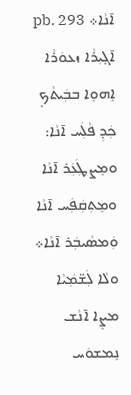ܐ̄ܢܵܐ܀ pb. 293 ܐ̄ܓ̣ܝܼܪܵܐ ܙܥܘܿܪܵܐ ܐܸܗܘܸܐ ܒܒܲܝܬܵܟ̣ ܟܲܕܼ ܦܵܠܲܚ ܐ̄ܢܵܐ: ܘܡܸܨܛܲܥܲܪ ܐ̄ܢܵܐ ܘܡܸܬܼܩܲܦܲܚ ܐ̄ܢܵܐ ܘܲܡܣܵܝܒܲܪ ܐ̄ܢܵܐ܀ ܘܠܵܐ ܠܲܫ̈ܡܲܝܵܐ ܡܨܸܐ ܐ̄ܢܵܫ ܢܸܡܫܘܿܚ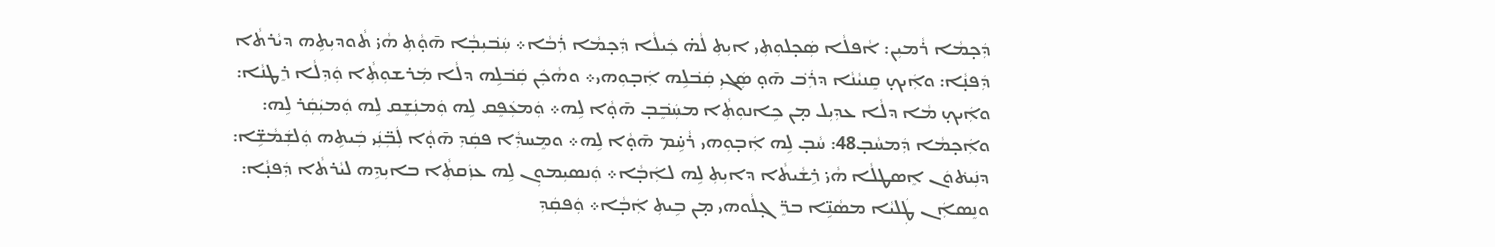ܕܲܟ̣ܡܵܐ ܪܵܡܝܼܢ: ܐܵܦܠܵܐ ܣܲܟ̣ܠܘܼܬܼܝ ܐܝܼܬܼ ܠܵܗ̇ ܟܲܝܠܵܐ ܕܲܟ̣ܡܵܐ ܪܲܒܵܐ܀ ܚܲܒ݁ܝܼܒ̣ܵܐ ܗ̄ܘ̣ܵܬܼ ܗܵܝ̇ ܬܵܘܕܝܼܬܹܗ ܕܝܵܪܬܵܐ ܕܲܦܢ̣ܵܐ: ܘܐܲܝܟ̣ ܩܸܢܝܵܢܵܐ ܕܪܲܒ݁ ܗ̄ܘ̣ ܣܲܓܝܼ ܩܲܒ݁ܠܹܗ ܐܲܒ̣ܘܼܗܝ܀ ܘܗܵܟܲܢ ܩܲܒ݁ܠܹܗ ܕܠܵܐ ܡܲܪܫܘܼܬܼܵܐ ܘܲܕܼܠܵܐ ܪܸܛܢܵܐ: ܘܐܲܝܟ̣ ܡܵܐ ܕܠܵܐ ܥܕܼܝܼܠ ܡ̣ܢ ܟܹܐܢܘܼܬܼܵܐ ܡܚܲܒܸ݁ܒ̣ ܗ̄ܘ̣ܵܐ ܠܹܗ܀ ܘܲܡܥܲܦܸܩ ܠܹܗ ܘܲܡܢܲܫܸܩ ܠܹܗ ܘܲܡܝܲܩܲܪ ܠܹܗ: ܘܐܲܟ̣ܡܵܐ ܕܲܡܚܵܒ̣48: ܚܵܒ̣ ܠܹܗ ܐܲܒ̣ܘܼܗܝ ܪܵܚܹ̇ܡ ܗ̄ܘ̣ܵܐ ܠܹܗ܀ ܘܡܸܚܕܼܵܐ ܦܩܲܕܼ ܗ̄ܘ̣ܵܐ ܠܲܒܼ̈ܢܲܝ ܒܲܝܬܹܗ ܘܲܠܫܲܡܵܫܹ̈ܐ: ܕܢܲܝܬ݁ܘܿܢ ܐܸܣܛܠܵܐ ܗܵܝ̇ ܪܹܫܵܝܬܵܐ ܕܐܝܼܬܼ ܠܹܗ ܠܐܲܒ̣ܵܐ܀ ܘܲܢܣܝܼܡܘܼܢ ܠܹܗ ܥܙܲܩܬܼܵܐ ܒܐܝܼܕܹܗ ܠܝܵܪܬܵܐ ܕܲܦܢ̣ܵܐ: ܘܢܸܣܐܲܢ ܛܲܠܝܵܐ ܡܣܵܢܹ̈ܐ ܒܪܸ̈ܓ̣ܠܵܘܗܝ ܡ̣ܢ ܒܹܝܬܼ ܐܲܒ̣ܵܐ܀ ܘܲܦܩܲܕܼ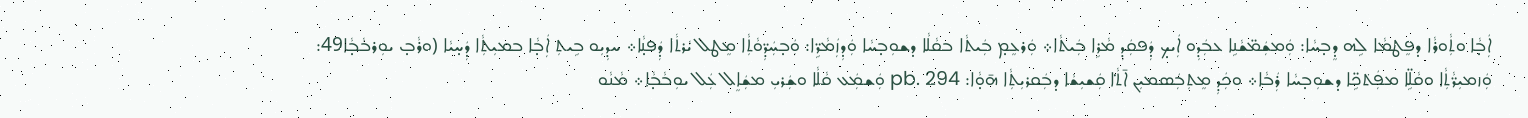ܐܲܒ̣ܵܐ ܘܬܼܵܘܪܵܐ ܕܦܸܛܡܵܐ ܠܹܗ ܕܸܒ̣ܚܵܐ: ܘܲܡܫܲܡ̈ܫܵܢܹܐ ܥܒܲܕܼܘ ܐܲܝܟ̣ ܕܲܦܩܲܕܼ ܡܵܪܹܐ ܒܲܝܬܵܐ܀ ܘܲܪܥܸܡ̣ ܒܲܝܬܵܐ ܒܩܵܠܵܐ ܕܫܘܼܒ̣ܚܵܐ ܘܲܕܼܙܲܡܵܪܹ̈ܐ: ܘܲܒ̣ܚܲܕܼ̈ܘܵܬܼܵܐ ܡܸܛܠ ܝܵܪܬܵܐ ܕܲܦܢ̣ܵܐ܀ ܚܕܼܝܼܘ ܒܹܝܬܼ ܐܲܒ̣ܵܐ ܒܡܝܼܬܼܵܐ ܕܲܚ̣ܝܵܐ (ܘܪܵܒ̣ ܝܘܼܪܒܵܒ̣ܵܐ49: ܘܲܙܡܝܼܪ̈ܵܬܼܵܐ ܘܩܵܠܹ̈ܐ ܡܦܲܬ݁ܟܹ̈ܐ ܕܫܘܼܒ̣ܚܵܐ ܪܲܒܵܐ܀ ܘܟܲܕܼ ܡܸܬܼܒܲܣܡܝܼܢ ܐ̄ܬ݀ܵܐ ܩܲܫܝܼܫܵܐ ܕܒܲܩܪܝܼܬܼܵܐ ܗ̄ܘ̣ܵܐ: pb. 294 ܘܲܫܡܲܥ ܩܵܠܵܐ ܘܫܲܪܝܼ ܡܫܲܐܸܠ ܥܲܠ ܝܘܼܒܵܒ̣ܵܐ܀ ܡܵܢܵܘ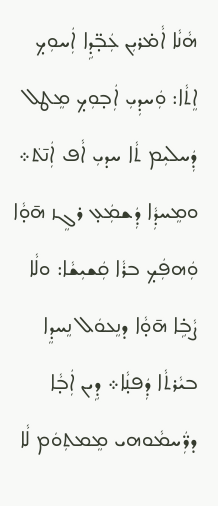ܗܵܢܵܐ ܐܵܡ̇ܪܝܼܢ ܥܲܒ̣̈ܕܹܐ ܐܲܚܘܼܟ̣ ܐܸܬܵܐ: ܘܲܚܕܼܝܼ ܐܲܒ̣ܘܼܟ̣ ܡܸܛܠ ܕܲܚܠܝܼܡ ܬܵܐ ܚܕܝܼ ܐܵܦ ܐܲܢ̄ܬ݁܀ ܘܡܸܚܕܼܵܐ ܕܲܫܡܲܥ̣ ܪܓܸܙ ܗ̄ܘ̣ܵܐ ܘܲܗܦܲܟ̣ ܒܪܵܐ ܩܲܫܝܼܫܵܐ: ܘܠܵܐ ܨܵܒܹ̇ܐ ܗ̄ܘ̣ܵܐ ܕܢܸܥܘܿܠ ܢܸܚܕܸܐ ܒܝܵܪܬܵܐ ܕܲܦܢ̣ܵܐ܀ ܕܹܝܢ ܐܲܒ̣ܵܐ ܕܪ̈ܲܚܡܵܘܗܝ ܡܸܡܬܼܘܿܡ ܠܵܐ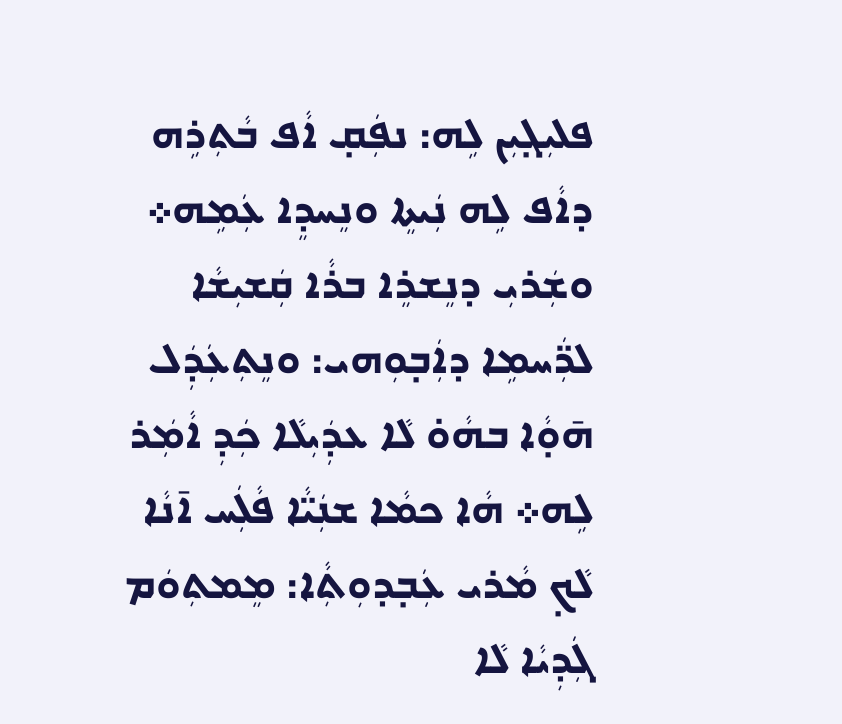ܦܠܝܼܓ̣ܝܼܢ ܠܹܗ: ܢܦܲܩ̣ ܐܵܦ ܒܵܬܼܪܹܗ ܕܐܵܦ ܠܹܗ ܢܲܝܬܸܐ ܘܢܸܚܕܸܐ ܥܲܡܹܗ܀ ܘܫܲܪܝܼ ܕܢܸܫܪܸܐ ܒܪܵܐ ܩܲܫܝܼܫܵܐ ܠܪ̈ܲܚܡܹܐ ܕܐܲܒ̣ܘܼܗܝ: ܘܢܸܬܼܥܲܕܲܠ ܗ̄ܘ̣ܵܐ ܒܗܵܘ̇ ܠܵܐ ܥܕܲܝܼܠܵܐ ܟܲܕܼ ܐܵܡܲܪ ܠܹܗ܀ ܗܵܐ ܟܡܵܐ ܫܢܲܝ̈ܵܐ ܦܵܠܲܚ ܐ̄ܢܵܐ ܠܵܟ̣ ܡܵܪܝ ܥܲܒ̣ܕܘܼܬܼܵܐ: ܡܸܡܬܼܘܿܡ ܓܲܕܼܝܵܐ ܠܵܐ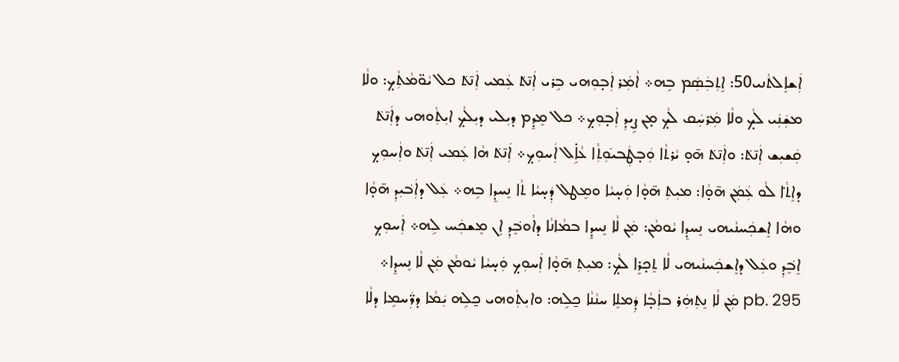ܐܲܫܐܸܠܬܵܢܝ50: ܐܸܬܼܒܲܣܲܡ ܒܹܗ܀ ܐܵܡܲܪ ܐܲܒ̣ܘܼܗܝ ܒܹܪܝ ܐܲܢ̄ܬ݁ ܥܲܡܝ ܐܲܢ̄ܬ݁ ܟܠ ܝܵܘ̈ܡܵܬܼܵܟ̣: ܘܠܵܐ ܡܫܲܢܲܝ ܠܵܟ̣ ܘܠܵܐ ܡܲܪܚܲܩ ܠܵܟ̣ ܡ̣ܢ ܨܹܝܕܼ ܐܲܒ̣ܘܼܟ̣܀ ܟܠ ܡܸܕܸܡ ܕܝܼܠܝ ܕܝܼܠܵܟ̣ ܐܝܼܬܼܵܘܗܝ ܕܐܲܢ̄ܬ݁ ܩܲܫܝܼܫ ܐܲܢ̄ܬ݁: ܘܐܲܢ̄ܬ݁ ܗ̄ܘ̣ ܝܵܪܬܵܐ ܘܲܒ̣ܛܲܒܝ݁ܘܼܬܼܵܐ ܥܵܐܹ̇ܠ ܐܲܚܘܼܟ̣܀ ܐܲܢ̄ܬ݁ ܗܵܐ ܥܲܡܝ ܐܲܢ̄ܬ݁ ܘܐܲܚܘܼܟ̣ ܕܐܸܬ݀ܵܐ ܠܵܘ ܥܲܡܲܢ ܗ̄ܘ̣ܵܐ: ܡܝܼܬܼ ܗ̄ܘ̣ܵܐ ܘܲܚ̣ܝܵܐ ܘܡܸܛܠ ܕܲܚ̣ܝܵܐ ܬܵܐ ܢܸܚܕܸܐ ܒܹܗ܀ ܥܲܠ ܕܐܲܒ݁ܝܼܕܼ ܗ̄ܘ̣ܵܐ ܘܗܵܐ ܐܸܫܟܲܚܢܵܝܗܝ ܢܸܚܕܸܐ ܝܵܘܡܵܢ: ܡܲܢ ܠܵܐ ܢܸܚܕܸܐ ܒܡܵܐܢܵܐ ܕܐܵܘܒܸ݁ܕܼ ܐܸܢ ܡܸܫܟܲܚ ܠܹܗ܀ ܐܲܚܘܼܟ̣ ܐܸܒܸ݁ܕܼ ܘܥܲܠ ܕܐܸܫܟܲܚܢܵܝܗܝ ܠܵܐ ܬܸܟ̣ܪܸܐ ܠܵܟ̣: ܡܝܼܬܼ ܗ̄ܘ̣ܵܐ ܐܲܚܘܼܟ̣ ܘܲܚ̣ܝܵܐ ܝܵܘܡܵܢ ܡܲܢ ܠܵܐ ܢܸܚܕܸܐ܀ pb. 295 ܡܲܢ ܠܵܐ ܢܸܬܼܗܲܪ ܒܐܲܒ̣ܵܐ ܕܲܡܠܸܐ ܚܢܵܢܵܐ ܟ̱ܠܹܗ: ܘܐܝܼܬܼܵܘܗܝ ܟ̱ܠܹܗ ܝܲܡܵܐ ܕܪ̈ܲܚܡܹܐ ܕܠܵܐ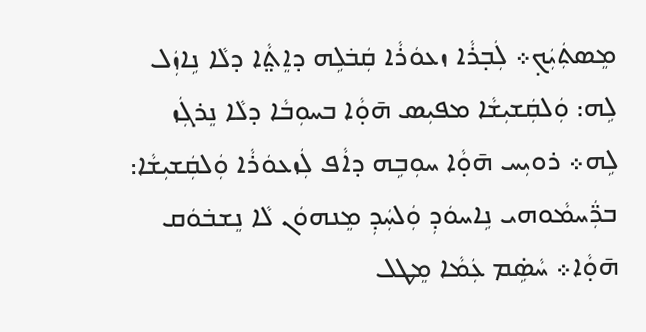ܡܸܣܬܲܝܲܟ̣܀ ܠܲܒ̣ܪܵܐ ܙܥܘܿܪܵܐ ܩܲܒ݁ܠܹܗ ܕܐܸܬ݀ܵܐ ܕܠܵܐ ܢܹܐܙܲܠ ܠܹܗ: ܘܲܠܩܲܫܝܼܫܵܐ ܡܦܝܼܣ ܗ̄ܘ̣ܵܐ ܒܚܘܼܒܵܐ ܕܠܵܐ ܢܸܪܓܲܙ ܠܹܗ܀ ܪܘܝܼܚ ܗ̄ܘ̣ܵܐ ܚܘܼܒܹܗ ܕܐܵܦ ܠܲܙܥܘܿܪܵܐ ܘܲܠܩܲܫܝܼܫܵܐ: ܒܪ̈ܲܚܡܵܘܗܝ ܢܹܐܚܘܿܕܼ ܘܲܠܚܲܕܼ ܡܸܢܗܘܿܢ ܠܵܐ ܢܸܫܒ݁ܘܿܩ ܗ̄ܘ̣ܵܐ܀ ܚܵܣܹ̇ܡ ܥܲܡܵܐ ܡܸܛܠ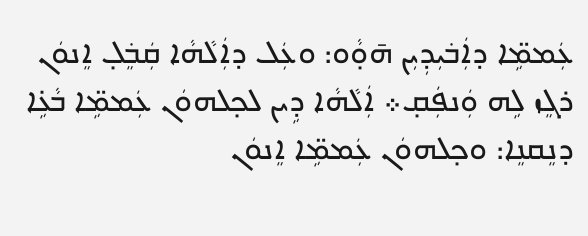ܥܲܡܡܹ̈ܐ ܕܐܲܒ݁ܝܼܕܼܝܼܢ ܗ̄ܘ̣ܵܘ: ܘܥܲܠ ܕܐܲܠܵܗܵܐ ܩܲܒܸ݁ܠ̣ ܐܸܢܘܿܢ ܪܓܸܙ ܠܹܗ ܘܲܢܦܲܩ̣܀ ܐܲܠܵܗܵܐ ܕܹܝܢ ܠܟ̣ܠܗܘܿܢ ܥܲܡܡܹ̈ܐ ܒܵܥܹ̇ܐ ܕܢܸܩܢܸܐ: ܘܟ̣ܠܗܘܿܢ ܥܲܡܡܹ̈ܐ ܐܸܢܘܿܢ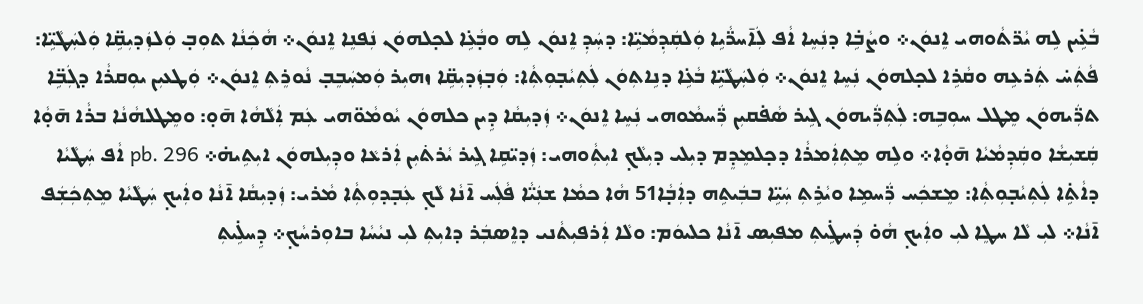ܒܵܥܹ̇ܝܢ ܠܹܗ ܝܵܪ̈ܬܵܘܗܝ ܐܸܢܘܿܢ܀ ܘܨܵܒܹ̇ܐ ܕܢܲܚܸܐ ܐܵܦ ܠܲܐ̄ܚܪ̈ܵܝܹܐ ܘܲܠܩܲܕܼܡܵܝܹ̈ܐ: ܕܚܲܕܼ ܐܸܢܘܿܢ ܠܹܗ ܘܒ̣ܵܥܹ̇ܐ ܠܟ̣ܠܗܘܿܢ ܢܲܦܢܸܐ ܐܸܢܘܿܢ܀ ܗܵܟܲܢܵܐ ܬܘܼܒ̣ ܘܲܠܙܲܕܝܼܩܹ̈ܐ ܘܲܠܚܲܛܵܝܹ̈ܐ: ܦܵܬܲܚ̇ ܬܲܪܥܹܗ ܘܩܵܪܹܐ ܠܟ̣ܠܗܘܿܢ ܢܲܚܸܐ ܐܸܢܘܿܢ܀ ܘܲܠܚܲܛܵܝܹ̈ܐ ܒܵܥܹ̇ܐ ܕܢܹܐܬܼܘܿܢ ܠܲܬܼܝܵܒ̣ܘܼܬܼܵܐ: ܘܲܒ̣ܙܲܕܝܼܩܹ̈ܐ ܙܗܝܼܪ ܘܲܡܚܲܒܸܒ̣ ܢܵܘܪܸܬܼ ܐܸܢܘܿܢ܀ ܘܲܛܥܝܼܢ ܝܘܼܩܪܵܐ ܕܓܲܒܹ̈ܐ ܬܪ̈ܲܝܗܘܿܢ ܡܸܛܠ ܚܘܼܒܹܗ: ܠܲܬܼܪ̈ܲܝܗܘܿܢ ܓܹܝܪ ܣܵܦ̇ܩܝܼܢ ܪ̈ܲܚܡܵܘܗܝ ܢܲܚܸܐ ܐܸܢܘܿܢ܀ ܙܲܕܝܼܩܵܐ ܕܹܝܢ ܟܠܗܘܿܢ ܝܵܘܡܵܘ̈ܗܝ ܥܲܡ ܐܲܠܵܗܵܐ ܗ̄ܘ̣: ܘܡܸܛܠܗܵܢܵܐ ܒܪܵܐ ܗ̄ܘ̣ܵܐ ܩܲܫܝܼܫܵܐ ܘܩܲܕܼܡܵܝܵܐ ܗ̄ܘ̣ܵܐ܀ ܘܠܹܗ ܡܸܬܼܐܲܡܪܵܐ ܕܟ̣ܠܡܸܕܸܡ ܕܝܼܠܝ ܕܝܼܠܵܟ̣ ܐܝܼܬܼܵܘܗܝ: ܙܲܕܝ̈ܩܹܐ ܓܹܝܪ ܝܵܪܬ݁ܝܼܢ ܐܲܪܥܵܐ ܘܕܼܝܼܠܗܘܿܢ ܐܝܼܬܹܝܗ̇܀ pb. 296 ܐܵܦ ܚܲܛܵܝܵܐ ܕܐܵܬܹ̇ܐ ܠܲܬܼܝܵܒ̣ܘܼܬܼܵܐ: ܡܸܫܟܲܚ ܪ̈ܲܚܡܹܐ ܘܝܵܪܹܬܼ ܚܲܝܹ̈ܐ ܒܒܲܝܬܹܗ ܕܐܲܒ̣ܵܐ51 ܗܵܐ ܟܡܵܐ ܫܢܲܝ̈ܵܐ ܦܵܠܲܚ ܐ̄ܢܵܐ ܠܵܟ̣ ܥܲܒ̣ܕܘܼܬܼܵܐ ܡܵܪܝ: ܙܲܕܝܼܩܵܐ ܐ̄ܢܵܐ ܘܐܲܝܟ̣ ܚܲܛܵܝܵܐ ܡܸܬܼܟܲܫܲܦ ܐ̄ܢܵܐ܀ ܠܝܼ ܠܵܐ ܚܛܸܐ ܠܝܼ ܘܐܲܝܟ̣ ܗܵܘ̇ ܕܲܚܛܹ̇ܝܬܼ ܡܦܝܼܣ ܐ̄ܢܵܐ ܟܠܝܘܿܡ: ܘܠܵܐ ܐܲܪܦܝܼܬܵܢܝ ܕܐܸܣܒܲܪ ܕܐܝܼܬܼ ܠܝܼ ܢܝܵܚܵܐ ܒܐܘܼܪܚܵܟ̣܀ ܕܹܚܠܹ̇ܝܬܼ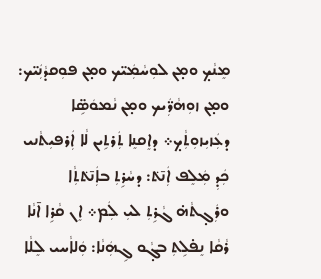ܡܸܢܵܟ̣ ܘܡ̣ܢ ܠܘܼܚܵܡܲܝ̈ܟ ܘܡ̣ܢ ܦܘܼܩܕܵܢܲܝ̈ܟ: ܘܡ̣ܢ ܙܘܼܗܵܪ̈ܲܝܟ ܘܡ̣ܢ ܢܵܡܘܿܣܹ̈ܐ ܕܥܲܙܝܼܙܘܼܬܼܵܟ̣܀ ܕܐܸܩܢܸܐ ܬܲܪܬܹܝܢ ܠܵܐ ܐܲܪܦܝܼܬܵܢܝ ܟܲܕܼ ܡܲܠܸܦ ܐܲܢ̄ܬ݁: ܕܚܵܪܹܬܼ ܒܐܲܢ̄ܬ݁ܬܼܵܐ ܘܪܲܓ̣ܬܵܗ̇ ܓܵܪܹܬܼ ܠܝܼ ܠܲܡ܀ ܐܸܢ ܩܵܪܹܐ ܐ̄ܢܵܐ ܪܵܩܵܐ ܢܸܦ̇ܠܹܬܼ ܒܓ̣ܵܘ ܓܹܗܲܢܵܐ: ܘܲܠܐܵܚܝ ܠܸܠܵܐ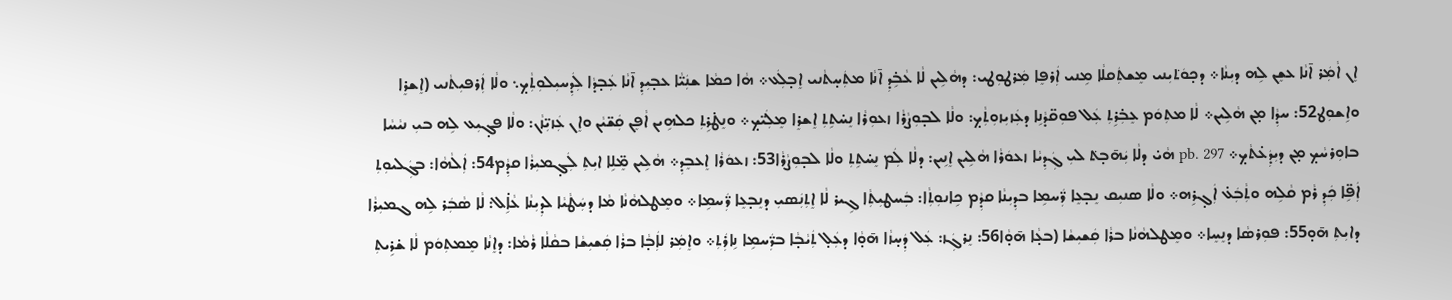ܐܸܢ ܐܵܡܲܪ ܐ̄ܢܵܐ ܥܫܸܢ ܠܹܗ ܕܝܼܢܵܐ܀ ܕܟ̣ܘܿܬ݁ܝܼܢܝ ܡܸܫܬܲܩܠܵܐ ܡܹܢܝ ܐܲܪܦܸܐ ܡܲܪܛܘܼܛܝ: ܕܗܵܠܹܝܢ ܠܵܐ ܥܵܒܹ̇ܕܼ ܐ̄ܢܵܐ ܡܬܲܚ̣ܬܵܢܝ ܐܸܒ̣ܠܲܥ܀ ܗܵܐ ܟܡܵܐ ܫܢܲܝ̈ܵܐ ܥܒ̣ܝܼܕܼ ܐ̄ܢܵܐ ܥܲܒ̣ܕܵܐ ܠܲܕܼܚܝܼܠܘܼܬܼܵܟ̣܆ ܘܠܵܐ ܐܲܪܦܝܼܬܵܢܝ (ܐܸܫܪܸܐ ܘܐܹܫܘܼܛ52: ܚܕܼܵܐ ܡ̣ܢ ܗܵܠܹܝܢ܀ ܠܵܐ ܡܬܼܘܿܡ ܥܸܒܼ̇ܪܹܬܼ ܥܲܠ ܦܘܼܩ̈ܕܵܢܹܐ ܕܥܲܙܝܼܙܘܼܬܼܵܟ̣: ܘܠܵܐ ܠܒ̣ܘܼܨܵܪܵܐ ܙܥܘܼܪܵܐ ܢܸܚ̇ܬܹܬܼ ܐܸܫܪܸܐ ܡܸܠܲܝ̈ܟ̣܀ ܘܢܸܛ̇ܪܹܬܼ ܟܠܗܹܝܢ ܐܵܦܸܢ ܩܲܫ̈ܝܵܢ ܘܐܸܢ ܥܲܙܝܼ̈ܙܵܢ: ܘܠܵܐ ܦܓ̣ܝܼܥ ܠܹܗ ܒܝܼ ܢܝܵܚܵܐ ܒܐܘܼܪܚܵܟ̣ ܡ̣ܢ ܕܝܼܕܲܥ̇ܬܵܟ̣܀ pb. 297 ܗܵܝ̇ ܕܠܵܐ ܝܲܗ̄ܒ̣ܬ݁ ܠܝܼ ܓܲܕܼܝܵܐ ܙܥܘܿܪܵܐ ܗܵܠܹܝܢ ܐܸܢܹܝܢ: ܕܠܵܐ ܠܲܡ ܢܸܚ̇ܬܹܬܼ ܘܠܵܐ ܠܒ̣ܘܼܨܵܪܵܐ53: ܙܥܘܿܪܵܐ ܐܸܥܒܸܕܼ܀ ܗܵܠܹܝܢ ܡܸ̈ܠܹܐ ܐܝܼܬܼ ܠܲܓ̣ܡܝܼܪܵܐ ܩܕܼܵܡ54: ܐܲܠܵܗܵܐ: ܒܓܲܠܝܘܼܬܼ ܐܲܦܹ̈ܐ ܟܲܕܼ ܪܵܡ ܩܵܠܹܗ ܘܬܼܵܒܲܥ̇ ܐܲܓ̣ܪܹܗ܀ ܘܠܵܐ ܣܢܝܼܩ ܢܸܒ̣ܥܸܐ ܪ̈ܲܚܡܹܐ ܒܕܼܝܼܢܵܐ ܩܕܼܵܡ ܟܹܐܢܘܼܬܼܵܐ: ܒܲܚܛܝܼܬܼܵܐ ܓܹܝܪ ܠܵܐ ܐܸܬܼܢܲܣܝܼ ܕܢܸܒ̣ܥܸܐ ܪ̈ܲܚܡܹܐ܀ ܘܡܸܛܠܗܵܢܵܐ ܡܵܐ ܕܚܲܛܵܝܵܐ ܠܕܼܝܼܢܵܐ ܥܵܐܹ̇ܠ: ܠܵܐ ܣܵܒܲܪ ܠܹܗ ܓܡܝܼܪܵܐ ܕܐܝܼܬܼ ܗ̄ܘ̣55: ܦܘܼܪܣܵܐ ܕܢܸܚܸܐ܀ ܘܡܸܛܠܗܵܢܵܐ ܒܪܵܐ ܩܲܫܝܼܫܵܐ (ܒܥ̣ܵܐ ܗ̄ܘ̣ܵܐ56: ܢܸܪܓܲܙ: ܥܲܠ ܕܲܚ̣ܙܵܐ ܗ̄ܘ̣ܵܐ ܕܥܲܠ̣ ܬܲܝܵܒ̣ܵܐ ܒܪ̈ܲܚܡܹܐ ܢܹܐܪܲܬܼ܀ ܘܐܸܡܲܪ ܠܐܲܒ̣ܵܐ ܒܪܵܐ ܩܲܫܝܼܫܵܐ ܒܩܵܠܵܐ ܪܵܡܵܐ: ܕܐܸܢܵܐ ܡܸܡܬܼܘܿܡ ܠܵܐ ܫ̇ܪܹܝܬܼ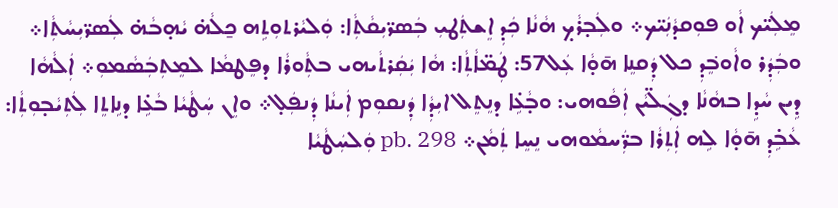ܡܸܠܲܝ̈ܟ ܐܵܘ ܦܘܼܩܕܵܢܲܝ̈ܟ܀ ܘܠܲܒ̣ܪܵܟ̣ ܗܵܢܵܐ ܟܲܕܼ ܐܸܫܬܲܛܝܼ ܒܲܣܪ̈ܝܼܩܵܬܼܵܐ: ܘܲܠܝܵܪܬܘܼܬܹܗ ܟ̱ܠܵܗ̇ ܝܵܗ̣ܒܵܗ̇ ܠܲܣܪ̈ܝܼܚܵܬܼܵܐ܀ ܘܒܲܕܲܪ ܘܐܵܘܒܸ݁ܕܼ ܟܠ ܕܲܩܢܸܐ ܗ̄ܘ̣ܵܐ ܥܲܠ57: ܛܲܡ̈ܐܵܬܼܵܐ: ܗܵܐ ܝܲܩܲܪܬܵܝܗܝ ܒܬܼܵܘܪܵܐ ܕܦܸܛܡܵܐ ܠܡܸܬܼܒܲܣܵܡܘܼ܀ ܐܲܠܵܗܵܐ ܕܹܝܢ ܚܵܕܹܐ ܒܗܵܢܵܐ ܕܓܲܠ̈ܝܵܢ ܐܲܦܵܘܗܝ: ܘܒ̣ܵܥܹ̇ܐ ܕܢܸܬܸܠ ܐܝܼܕܼܵܐ ܕܲܢܩܘܼܡ ܐܲܝܢܵܐ ܕܲܢܦܲܠ̣܀ ܘܐܸܢ ܚܲܛܵܝܵܐ ܒܵܥܹ̇ܐ ܕܢܹܐܬܸܐ ܠܲܬܼܝܵܒ̣ܘܼܬܼܵܐ: ܥܵܒܹ̇ܕܼ ܗ̄ܘ̣ܵܐ ܠܹܗ ܐܲܬܼܪܵܐ ܒܪ̈ܲܚܡܵܘܗܝ ܢܸܚܸܐ ܬܲܡܵܢ܀ pb. 298 ܘܲܠܚܲܛܵܝܵܐ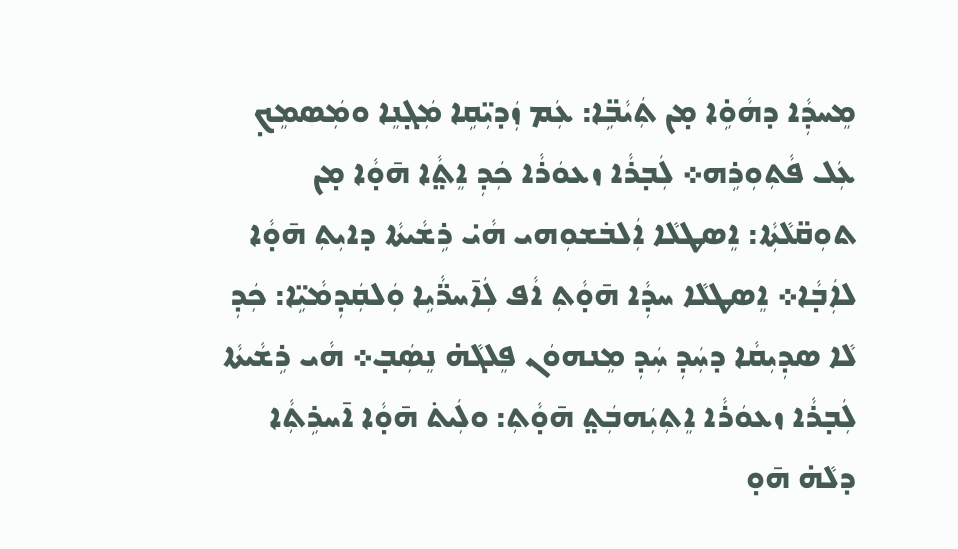ܡܸܚܕܼܵܐ ܕܗܵܘܹ̇ܐ ܡ̣ܢ ܬܲܝܵܒܹ̈ܐ: ܥܲܡ ܙܲܕܝܼ̈ܩܹܐ ܡܲܓ̣ܢܸܐ ܘܡܲܣܡܸܟ̣ ܥܲܠ ܦܵܬܼܘܼܪܹܗ܀ ܠܲܒ̣ܪܵܐ ܙܥܘܿܪܵܐ ܟܲܕܼ ܐܸܬ݀ܵܐ ܗ̄ܘ̣ܵܐ ܡ̣ܢ ܬܘܼܩ̈ܠܵܬܼܵܐ: ܐܸܣܛܠܵܐ ܐܲܠܒ݁ܫܘܼܗܝ ܗܵܝ̇ ܪܹܫܵܝܬܵܐ ܕܐܝܼܬܼ ܗ̄ܘ̣ܵܐ ܠܐܲܒ̣ܵܐ܀ ܐܸܣܛܠܵܐ ܚܕܼܵܐ ܗ̄ܘ̣ܵܬܼ ܐܵܦ ܠܲܐ̄ܚܪ̈ܵܝܹܐ ܘܲܠܩܲܕܼܡܵܝܹ̈ܐ: ܟܲܕܼ ܠܵܐ ܣܕܼܝܼܩܵܐ ܕܚܲܕܼ ܚܲܕܼ ܡܸܢܗܘܿܢ ܦܸܠܓܵܗ̇ ܢܸܣܲܒ̣܀ ܗܵܝ ܪܹܫܵܝܬܵܐ ܠܲܒ̣ܪܵܐ ܙܥܘܿܪܵܐ ܐܸܬܼܝܲܗܒܲܬ݀ ܗ̄ܘ̣ܵܬܼ: ܘܠܲܝܬ݁ ܗ̄ܘ̣ܵܐ ܐ̄ܚܪܹܬܼܵܐ ܕܠܵܗ̇ ܗ̄ܘ̣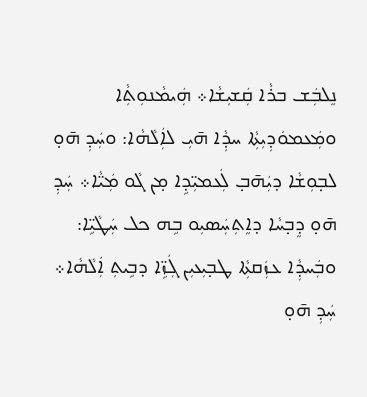ܢܸܠܒܲܫ ܒܪܵܐ ܩܲܫܝܼܫܵܐ܀ ܗܲܝܡܵܢܘܼܬܼܵܐ ܘܡܲܥܡܘܿܕܼܝܼܬܼܵܐ ܚܕܼܵܐ ܗ̄ܝܼ ܠܐܲܠܵܗܵܐ: ܘܚܲܕܼ ܗ̄ܘ̣ ܠܒ̣ܘܼܫܵܐ ܕܝܲܗ̄ܒ̣ ܠܲܥܡܝܼ̈ܕܹܐ ܡ̣ܢ ܓܵܘ ܡܲܝ̈ܵܐ܀ ܚܲܕܼ ܗ̄ܘ̣ ܕܸܒ̣ܚܵܐ ܕܐܸܬܼܚܲܣܝܼܘ ܒܹܗ ܟܠ ܚܲܛܵܝܹ̈ܐ: ܘܒܲܚܕܼܵܐ ܥܙܲܩܬܼܵܐ ܛܒ̣ܝܼܥܝܼܢ ܓܲܙܹ̈ܐ ܕܒܹܝܬܼ ܐܲܠܵܗܵܐ܀ ܚܲܕܼ ܗ̄ܘ̣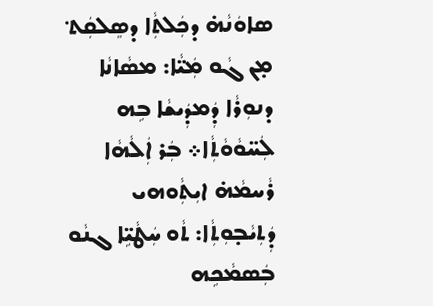ܣܐܘܿܢܵܗ̇ ܕܟܲܠܬܼܵܐ ܕܣܸܠܩܲܬ݀ ܡ̣ܢ ܓܵܘ ܡܲܝ̈ܵܐ: ܡܣܵܐܢܵܐ ܕܢܘܼܪܵܐ ܕܲܡܕܲܝܫܵܐ ܒܹܗ ܠܲܚ̈ܘܵܘܵܬܼܵܐ܀ ܒܲܪ ܐܲܠܵܗܵܐ ܪܵܚܡܵܗ̇ ܐܝܼܬܼܵܘܗܝ ܕܲܬܼܝܵܒ̣ܘܼܬܼܵܐ: ܬܵܘ ܚܲܛܵܝܹ̈ܐ ܓܢܵܘ ܒܲܣܡܵܟܹܗ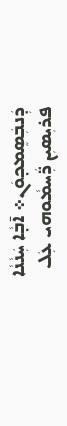ܕܲܢܒܲܣܸܡܟ̣ܘܿܢ܀ ܐ̄ܒ̣ܵܐ ܚܲܢܵܢܵܐ ܦܪܝܼܣܝܼܢ ܪ̈ܲܚܡܵܘܗܝ ܥܲܠ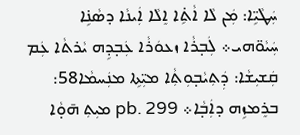ܚܲܛܵܝܹ̈ܐ: ܡܲܢ ܠܵܐ ܐܵܬܹ̇ܐ ܐܸܠܵܐ ܐܲܝܢܵܐ ܕܣܵܢܹ̇ܐ ܚܲܝܵܘ̈ܗܝ܀ ܠܲܒ̣ܪܵܐ ܙܥܘܿܪܵܐ ܥܲܒ̣ܕܹܗ ܝܵܪܬܵܐ ܥܲܡ ܩܲܫܝܼܫܵܐ: ܕܲܬܼܝܵܒ̣ܘܼܬܼܵܐ ܡܝܼ̈ܬܹܐ ܡܢܲܚܡܵܐ58: ܒܪܸܡܙܹܗ ܕܐܲܒ̣ܵܐ܀ pb. 299 ܡܝܼܬܼ ܗ̄ܘ̣ܵܐ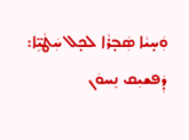ܘܲܚ̣ܝܵܐ ܣܲܒ̣ܪܵܐ ܠܟ̣ܠ ܚܲܛܵܝܹ̈ܐ: ܕܲܦܫܝܼܩ ܢܸܚܘܿܢ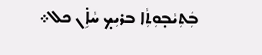ܒܲܬܼܝܵܒ̣ܘܼܬܼܵܐ ܒܪܝܼܟ̣ ܚܵܐܹ̇ܢ ܟܠ܀